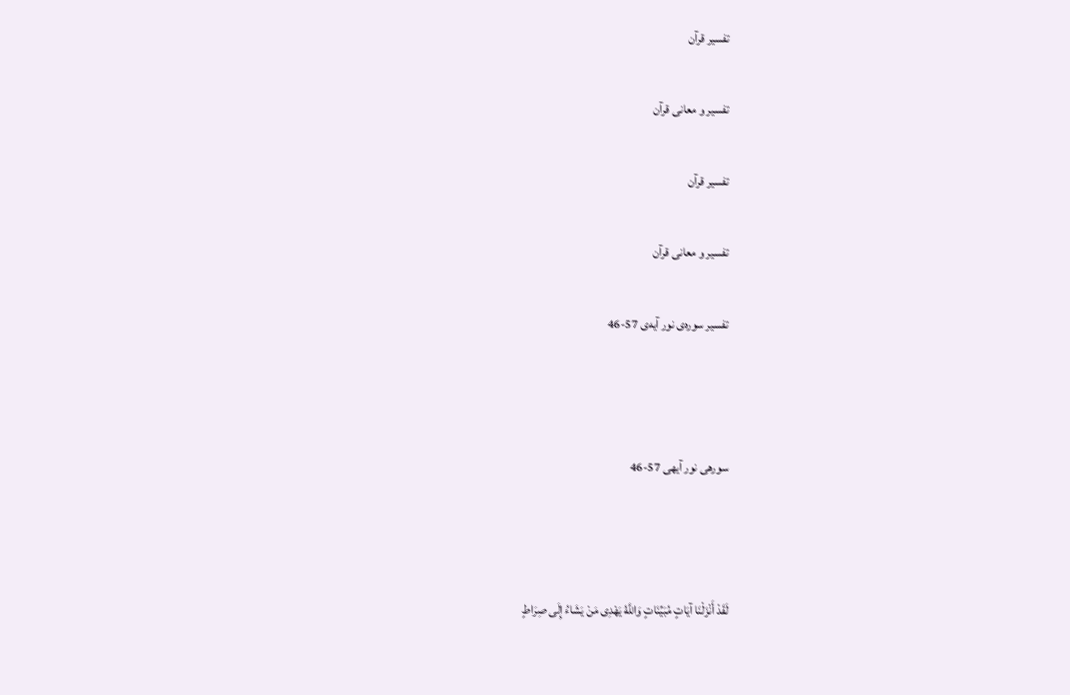تفسیر قرآن

تفسیر و معانی قرآن

تفسیر قرآن

تفسیر و معانی قرآن

تفسیر سوره‌ی نور آیه‌ی 57-46



سورهی نور آیهی 57-46



لَقَدْ أَنْزَلْنَا آیَاتٍ مُبَیِّنَاتٍ وَاللَّهُ یَهْدِی مَنْ یَشَاءُ إِلَى صِرَاطٍ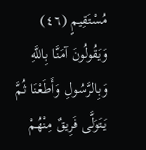مُسْتَقِیمٍ (٤٦) وَیَقُولُونَ آمَنَّا بِاللَّهِ وَبِالرَّسُولِ وَأَطَعْنَا ثُمَّ یَتَوَلَّى فَرِیقٌ مِنْهُمْ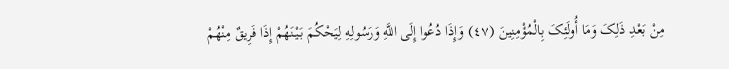مِنْ بَعْدِ ذَلِکَ وَمَا أُولَئِکَ بِالْمُؤْمِنِینَ (٤٧) وَإِذَا دُعُوا إِلَى اللَّهِ وَرَسُولِهِ لِیَحْکُمَ بَیْنَهُمْ إِذَا فَرِیقٌ مِنْهُمْ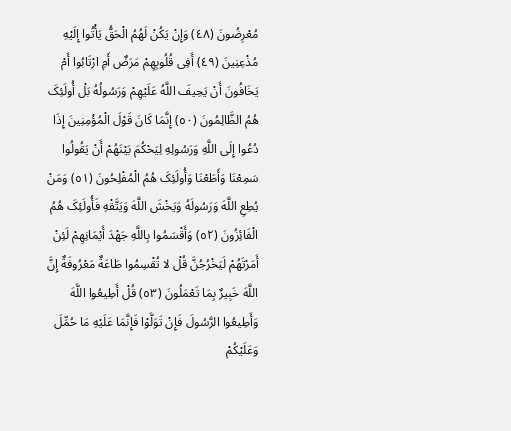مُعْرِضُونَ (٤٨) وَإِنْ یَکُنْ لَهُمُ الْحَقُّ یَأْتُوا إِلَیْهِ مُذْعِنِینَ (٤٩) أَفِی قُلُوبِهِمْ مَرَضٌ أَمِ ارْتَابُوا أَمْ یَخَافُونَ أَنْ یَحِیفَ اللَّهُ عَلَیْهِمْ وَرَسُولُهُ بَلْ أُولَئِکَ هُمُ الظَّالِمُونَ (٥٠) إِنَّمَا کَانَ قَوْلَ الْمُؤْمِنِینَ إِذَا دُعُوا إِلَى اللَّهِ وَرَسُولِهِ لِیَحْکُمَ بَیْنَهُمْ أَنْ یَقُولُوا سَمِعْنَا وَأَطَعْنَا وَأُولَئِکَ هُمُ الْمُفْلِحُونَ (٥١) وَمَنْ یُطِعِ اللَّهَ وَرَسُولَهُ وَیَخْشَ اللَّهَ وَیَتَّقْهِ فَأُولَئِکَ هُمُ الْفَائِزُونَ (٥٢) وَأَقْسَمُوا بِاللَّهِ جَهْدَ أَیْمَانِهِمْ لَئِنْ أَمَرْتَهُمْ لَیَخْرُجُنَّ قُلْ لا تُقْسِمُوا طَاعَةٌ مَعْرُوفَةٌ إِنَّ اللَّهَ خَبِیرٌ بِمَا تَعْمَلُونَ (٥٣) قُلْ أَطِیعُوا اللَّهَ وَأَطِیعُوا الرَّسُولَ فَإِنْ تَوَلَّوْا فَإِنَّمَا عَلَیْهِ مَا حُمِّلَ وَعَلَیْکُمْ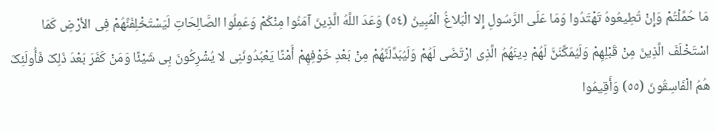مَا حُمِّلْتُمْ وَإِنْ تُطِیعُوهُ تَهْتَدُوا وَمَا عَلَى الرَّسُولِ إِلا الْبَلاغُ الْمُبِینُ (٥٤) وَعَدَ اللَّهُ الَّذِینَ آمَنُوا مِنْکُمْ وَعَمِلُوا الصَّالِحَاتِ لَیَسْتَخْلِفَنَّهُمْ فِی الأرْضِ کَمَا اسْتَخْلَفَ الَّذِینَ مِنْ قَبْلِهِمْ وَلَیُمَکِّنَنَّ لَهُمْ دِینَهُمُ الَّذِی ارْتَضَى لَهُمْ وَلَیُبَدِّلَنَّهُمْ مِنْ بَعْدِ خَوْفِهِمْ أَمْنًا یَعْبُدُونَنِی لا یُشْرِکُونَ بِی شَیْئًا وَمَنْ کَفَرَ بَعْدَ ذَلِکَ فَأُولَئِکَ هُمُ الْفَاسِقُونَ (٥٥) وَأَقِیمُوا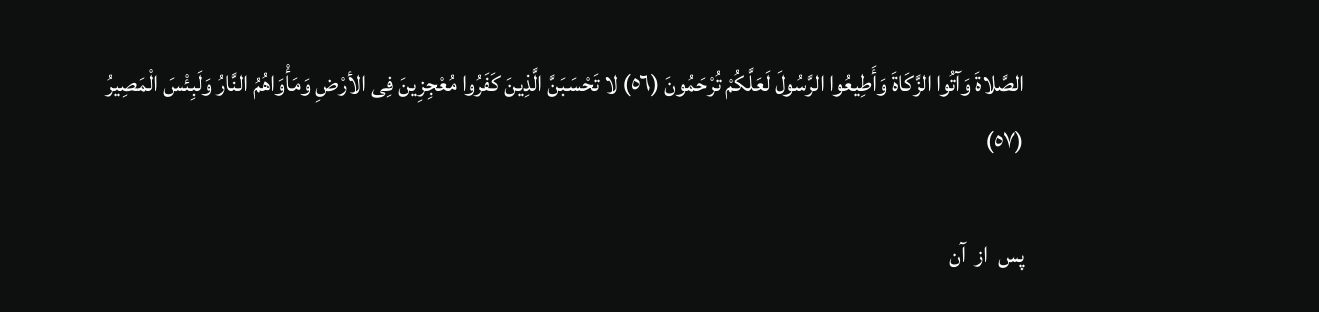الصَّلاةَ وَآتُوا الزَّکَاةَ وَأَطِیعُوا الرَّسُولَ لَعَلَّکُمْ تُرْحَمُونَ (٥٦) لا تَحْسَبَنَّ الَّذِینَ کَفَرُوا مُعْجِزِینَ فِی الأرْضِ وَمَأْوَاهُمُ النَّارُ وَلَبِئْسَ الْمَصِیرُ (٥٧)

پس  از  آن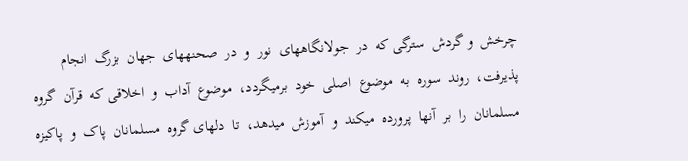چرخش  و گردش  سترگی که  در  جولانگاههای  نور  و  در  صحنههای  جهان  بزرگ  انجام  پذیرفت،  روند  سوره  به  موضوع  اصلی  خود  برمیگردد،  موضوع  آداب  و  اخلاقی که  قرآن  گروه  مسلمانان  را  بر  آنها  پرورده  میکند  و  آموزش  میدهد،  تا  دلهای گروه  مسلمانان  پاک  و  پاکیزه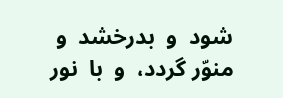شود  و  بدرخشد  و  منوّر گردد،  و  با  نور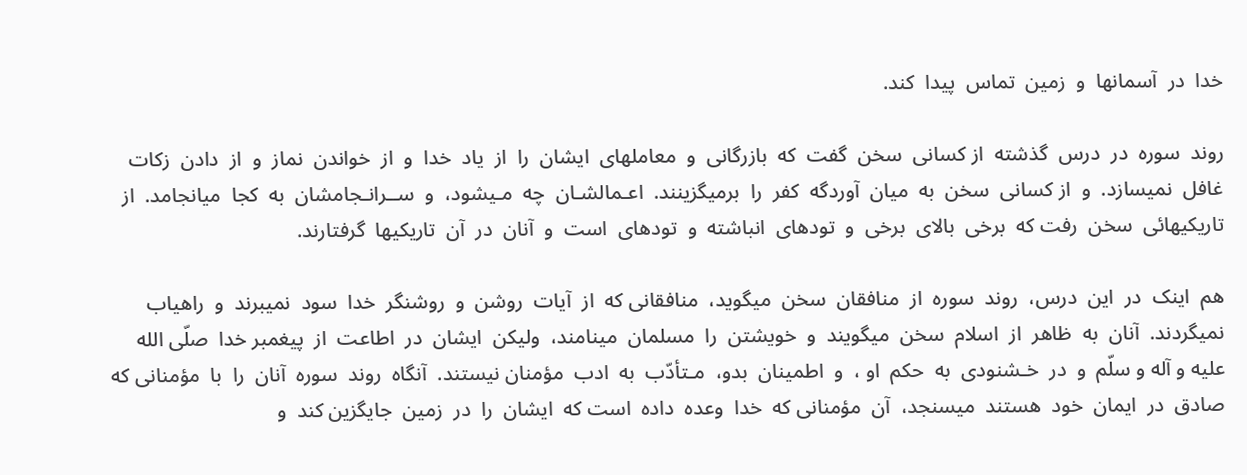خدا  در  آسمانها  و  زمین  تماس  پیدا  کند.

روند  سوره  در  درس  گذشته  از کسانی  سخن  گفت  که  بازرگانی  و  معاملهای  ایشان  را  از  یاد  خدا  و  از  خواندن  نماز  و  از  دادن  زکات  غافل  نمیسازد.  و  از کسانی  سخن  به  میان  آوردگه  کفر  را  برمیگزینند.  اعـمالشـان  چه  مـیشود،  و  ســرانـجامشان  به  کجا  میانجامد.  از  تاریکیهائی  سخن  رفت که  برخی  بالای  برخی  و  تودهای  انباشته  و  تودهای  است  و  آنان  در  آن  تاریکیها  گرفتارند.

هم  اینک  در  این  درس،  روند  سوره  از  منافقان  سخن  میگوید،  منافقانی که  از  آیات  روشن  و  روشنگر  خدا  سود  نمیبرند  و  راهیاب  نمیگردند.  آنان  به  ظاهر  از  اسلام  سخن  میگویند  و  خویشتن  را  مسلمان  مینامند،  ولیکن  ایشان  در  اطاعت  از  پیغمبر خدا  صلّی الله علیه و آله و سلّم  و  در  خـشنودی  به  حکم  او ،  و  اطمینان  بدو،  مـتأدّب  به  ادب  مؤمنان نیستند.  آنگاه  روند  سوره  آنان  را  با  مؤمنانی که  صادق  در  ایمان  خود  هستند  میسنجد،  آن  مؤمنانی که  خدا  وعده  داده  است که  ایشان  را  در  زمین  جایگزین کند  و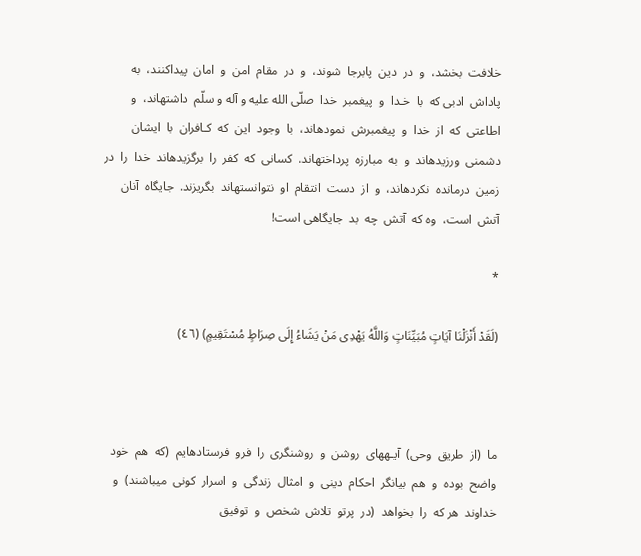خلافت  بخشد،  و  در  دین  پابرجا  شوند،  و  در  مقام  امن  و  امان  پیداکنند،  به  پاداش  ادبی که  با  خـدا  و  پیغمبر  خدا  صلّی الله علیه و آله و سلّم  داشتهاند،  و  اطاعتی  که  از  خدا  و  پیغمبرش  نمودهاند،  با  وجود  این  که  کـافران  با  ایشان  دشمنی  ورزیدهاند  و  به  مبارزه  پرداختهاند.  کسانی  که  کفر  را  برگزیدهاند  خدا  را  در  زمین  درمانده  نکردهاند،  و  از  دست  انتقام  او  نتوانستهاند  بگریزند.  جایگاه  آنان  آتش  است،  وه که  آتش  چه  بد  جایگاهی است‌!

*

(لَقَدْ أَنْزَلْنَا آیَاتٍ مُبَیِّنَاتٍ وَاللَّهُ یَهْدِی مَنْ یَشَاءُ إِلَى صِرَاطٍ مُسْتَقِیمٍ) (٤٦)



ما  (از  طریق  وحی)  آیـههای  روشن  و  روشنگری  را  فرو  فرستادهایم  (که  هم  خود  واضح  بوده  و  هم  بیانگر  احکام  دینی  و  امثال  زندگی  و  اسرار  کونی  میباشند)  و  خداوند  هر که  را  بخواهد  (در  پرتو  تلاش  شخص  و  توفیق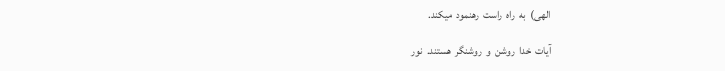الهی)  به  راه  راست  رهنمود  میکند.

آیات  خدا  روشن  و  روشنگر  هستند.  نور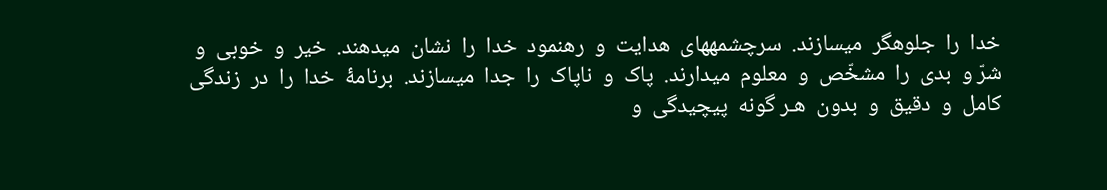خدا  را  جلوهگر  میسازند.  سرچشمههای  هدایت  و  رهنمود  خدا  را  نشان  میدهند.  خیر  و  خوبی  و  شرّ و  بدی  را  مشخّص  و  معلوم  میدارند.  پاک  و  ناپاک  را  جدا  میسازند.  برنامۀ  خدا  را  در  زندگی کامل  و  دقیق  و  بدون  هـر گونه  پیچیدگی  و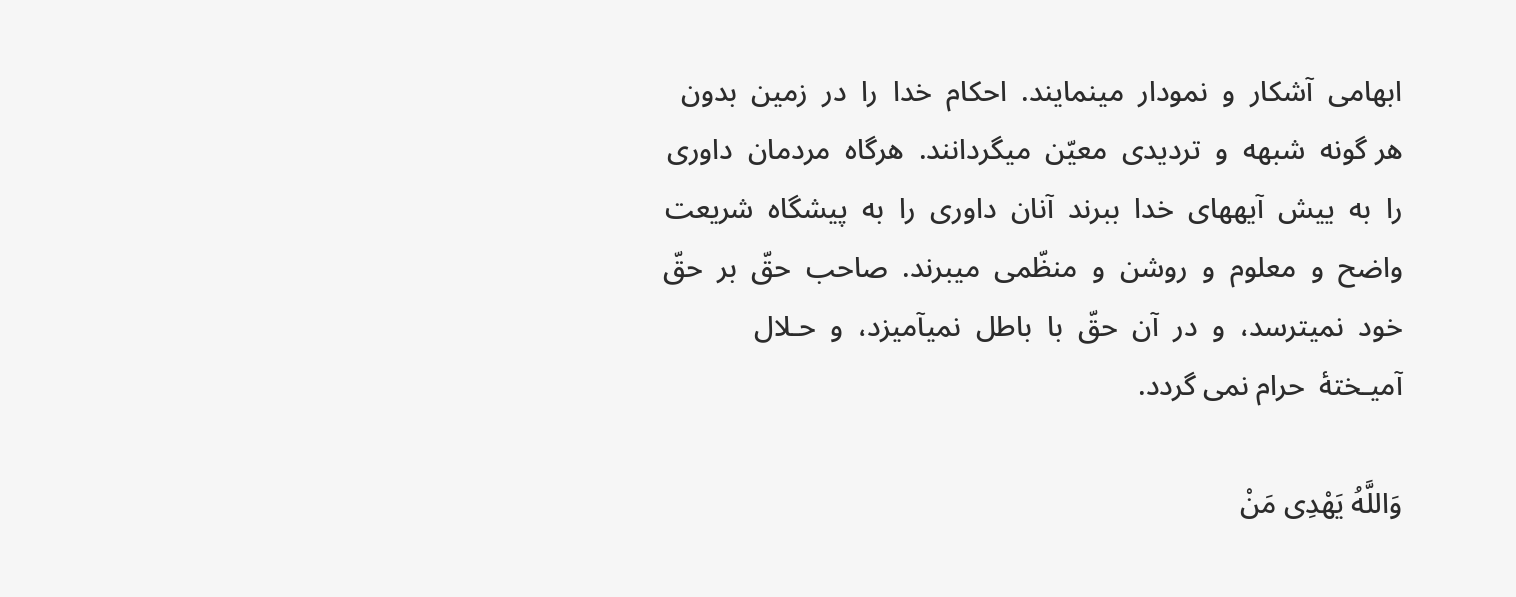ابهامی  آشکار  و  نمودار  مینمایند.  احکام  خدا  را  در  زمین  بدون  هر گونه  شبهه  و  تردیدی  معیّن  میگردانند.  هرگاه  مردمان  داوری  را  به  ییش  آیههای  خدا  ببرند  آنان  داوری  را  به  پیشگاه  شریعت  واضح  و  معلوم  و  روشن  و  منظّمی  میبرند.  صاحب  حقّ  بر  حقّ  خود  نمیترسد،  و  در  آن  حقّ  با  باطل  نمیآمیزد،  و  حـلال  آمیـختۀ  حرام نمی گردد.

وَاللَّهُ یَهْدِی مَنْ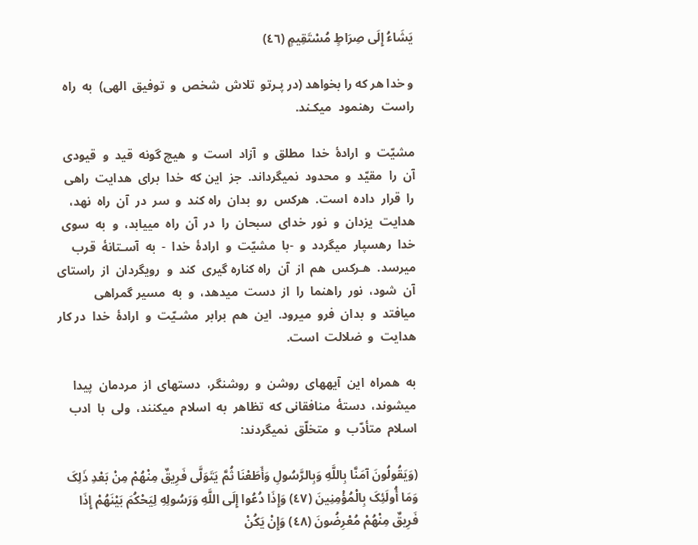یَشَاءُ إِلَى صِرَاطٍ مُسْتَقِیمٍ (٤٦)

و خدا هر که را بخواهد (در پـرتو  تلاش  شخص  و  توفیق  الهی)  به  راه  راست  رهنمود  میکـند.

مشیّت  و  ارادۀ  خدا  مطلق  و  آزاد  است  و  هیچ گونه  قید  و  قیودی  آن  را  مقیّد  و  محدود  نمیگرداند.  جز  این که  خدا  برای  هدایت  راهی  را  قرار  داده  است.  هرکس  رو  بدان  راه کند  و  سر  در  آن  راه  نهد،  هدایت  یزدان  و  نور  خدای  سبحان  را  در  آن  راه  مییابد،  و  به  سوی  خدا  رهسپار  میگردد  و  -با  مشیّت  و  ارادۀ  خدا  -  به  آسـتانۀ  قرب  میرسد.  هـرکس  هم  از  آن  راه کناره گیری  کند  و  رویگردان  از  راستای  آن  شود،  نور  راهنما  را  از  دست  میدهد،  و  به  مسیر گمراهی  میافتد  و  بدان  فرو  میرود.  این  هم  برابر  مشـیّت  و  ارادۀ  خدا  در کار  هدایت  و  ضلالت  است‌.

به  همراه  این  آیههای  روشن  و  روشنگر،  دستهای  از  مردمان  پیدا میشوند،  دستۀ  منافقانی که  تظاهر  به  اسلام  میکنند،  ولی  با  ادب  اسلام  متأدّب  و  متخلّق  نمیگردند:

(وَیَقُولُونَ آمَنَّا بِاللَّهِ وَبِالرَّسُولِ وَأَطَعْنَا ثُمَّ یَتَوَلَّى فَرِیقٌ مِنْهُمْ مِنْ بَعْدِ ذَلِکَ وَمَا أُولَئِکَ بِالْمُؤْمِنِینَ (٤٧) وَإِذَا دُعُوا إِلَى اللَّهِ وَرَسُولِهِ لِیَحْکُمَ بَیْنَهُمْ إِذَا فَرِیقٌ مِنْهُمْ مُعْرِضُونَ (٤٨) وَإِنْ یَکُنْ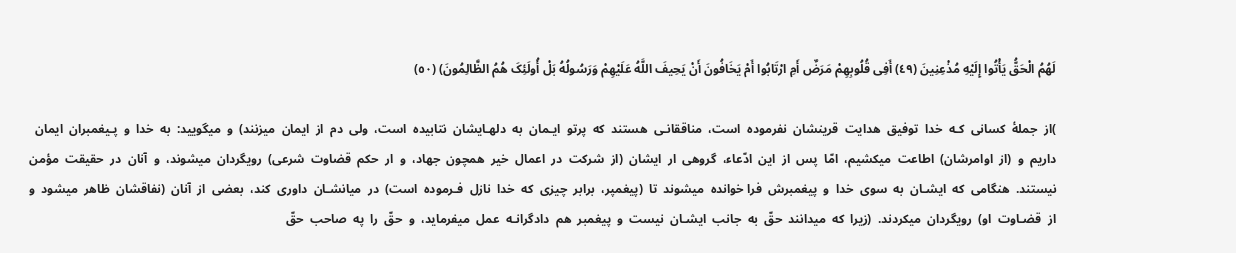لَهُمُ الْحَقُّ یَأْتُوا إِلَیْهِ مُذْعِنِینَ (٤٩) أَفِی قُلُوبِهِمْ مَرَضٌ أَمِ ارْتَابُوا أَمْ یَخَافُونَ أَنْ یَحِیفَ اللَّهُ عَلَیْهِمْ وَرَسُولُهُ بَلْ أُولَئِکَ هُمُ الظَّالِمُونَ) (٥٠)

)از  جملۀ  کسانی  کـه  خدا  توفیق  هدایت  قرینشان  نفرموده  است،  مناققانـی  هستند  که  پرتو  ایـمان  به  دلهـایشان  نتابیده  است،  ولی  دم  از  ایمان  میزنند)  و  میگویید:  به  خدا  و  پـیغمبران  ایمان  داریم  و  (از  اوامرشان)  اطاعت  میکشیم،  امّا  پس  از  این  ادّعاء،  گروهی  ار  ایشان  (از  شرکت  در  اعمال  خیر  همچون  جهاد،  و  ار  حکم  قضاوت  شرعی)  رویگردان  میشوند،  و  آنان  در  حقیقت  مؤمن  نیستند.  هنگامی  که  ایشـان  به  سوی  خدا  و  پیغمبرش  فرا خوانده  میشوند  تا  (پیغمپر،  برابر  چیزی  که  خدا  نازل  فـرموده  است)  در  میانشـان  داوری  کند،  بعضی  از  آنان  (نفاقشان  ظاهر  میشود  و  از  قضـاوت  او)  رویگردان  میکردند.  (زیرا  که  میدانند  حقّ  به  جانب  ایشـان  نیست  و  پیغمبر  هم  دادگرانـه  عمل  میفرماید،  و  حقّ  را  په  صاحب  حقّ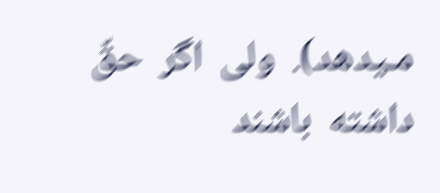مـیدهد).  ولی  اگر  حقّ  داشته  باشند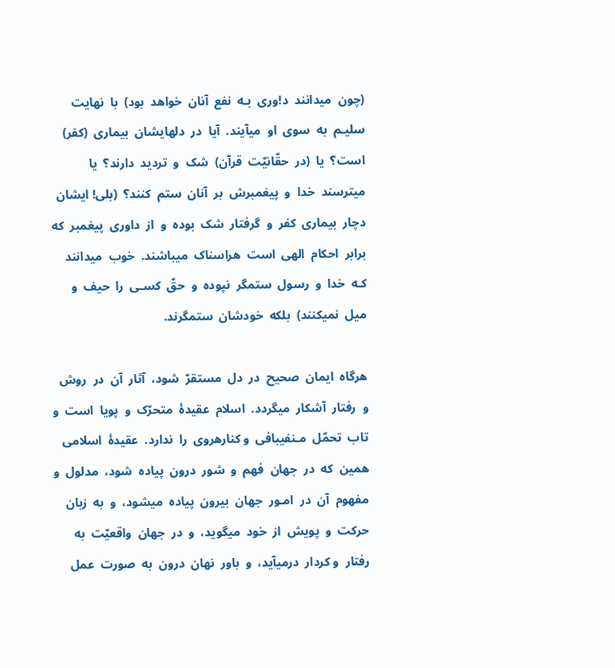(چون  میدانند  د!وری  بـه  نفع  آنان  خواهد  بود)  با  نهایت  سلیـم  به  سوی  او  میآیند.  آیا  در  دلهایشان  بیماری  (کفر)  است؟  یا  (در  حقّانیّت  قرآن)  شک  و  تردید  دارند؟  یا  میترسند  خدا  و  پیغمبرش  بر  آنان  ستم  کنند؟  (بلی! ایشان  دچار  بیماری  کفر  و  گرفتار  شک  بوده  و  از  داوری  پیغمبر  که  برابر  احکام  الهی  است  هراسناک  میباشند.  خوب  میدانند  کـه  خدا  و  رسول  ستمگر  نپوده  و  حقّ  کسـی  را  حیف  و  میل  نمیکنند)  بلکه  خودشان  ستمگرند.

هرگاه  ایمان  صحیح  در  دل  مستقرّ  شود،  آثار  آن  در  روش  و  رفتار  آشکار  میگردد.  اسلام  عقیدۀ  متحرّک  و  پویا  است  و  تاب  تحمّل  مـنفیبافی  و کنارهروی  را  ندارد.  عقیدۀ  اسلامی  همین  که  در  جهان  فهم  و  شور  درون  پیاده  شود،  مدلول  و  مفهوم  آن  در  امـور  جهان  بیرون  پیاده  میشود،  و  به  زبان  حرکت  و  پویش  از  خود  میگوید،  و  در  جهان  واقعیّت  به  رفتار  و کردار  درمیآید،  و  باور  نهان  درون  به  صورت  عمل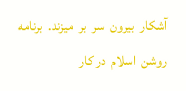آشکار  بیرون  سر  بر  میزند.  برنامه  روشن  اسلام  در کار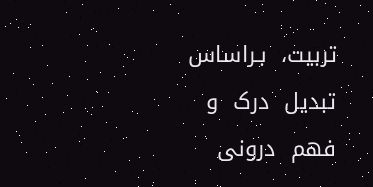تربیت،  بـراساس  تبدیل  درک  و  فهم  درونی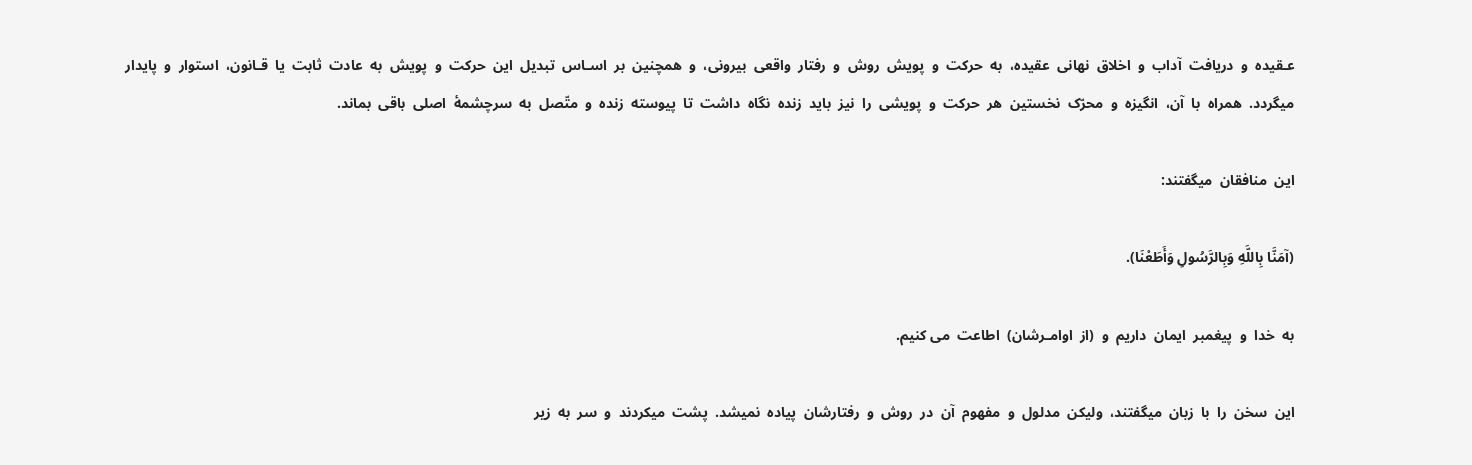عـقیده  و  دریافت  آداب  و  اخلاق  نهانی  عقیده،  به  حرکت  و  پویش  روش  و  رفتار  واقعی  بیرونی،  و  همچنین  بر  اسـاس  تبدیل  این  حرکت  و  پویش  به  عادت  ثابت  یا  قـانون،  استوار  و  پایدار  میگردد.  همراه  با  آن،  انگیزه  و  محرّک  نخستین  هر  حرکت  و  پویشی  را  نیز  باید  زنده  نگاه  داشت  تا  پیوسته  زنده  و  متّصل  به  سرچشمۀ  اصلی  باقی  بماند.

این  منافقان  میگفتند:

(آمَنَّا بِاللَّهِ وَبِالرَّسُولِ وَأَطَعْنَا).

به  خدا  و  پیغمبر  ایمان  داریم  و  (از  اوامـرشان)  اطاعت  می کنیم.

این  سخن  را  با  زبان  میگفتند،  ولیکن  مدلول  و  مفهوم  آن  در  روش  و  رفتارشان  پیاده  نمیشد.  پشت  میکردند  و  سر  به  زیر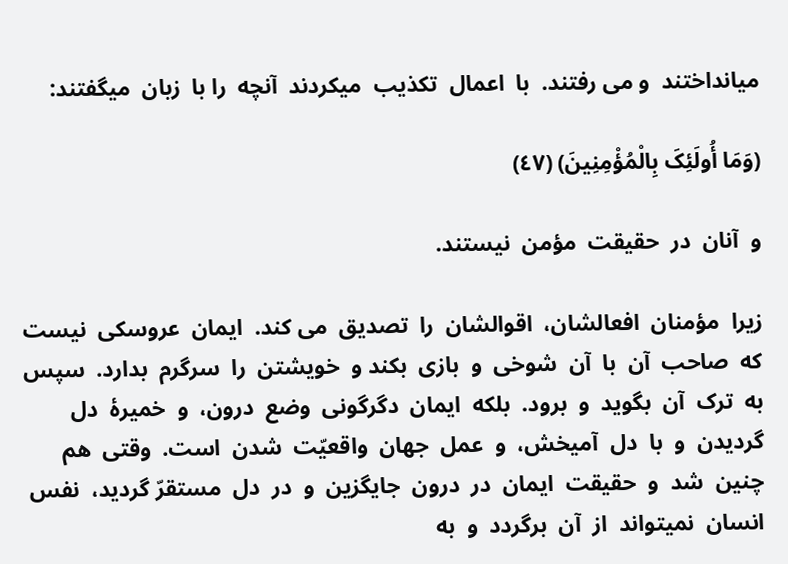میانداختند  و می رفتند.  با  اعمال  تکذیب  میکردند  آنچه  را با  زبان  میگفتند:

(وَمَا أُولَئِکَ بِالْمُؤْمِنِینَ) (٤٧)

و  آنان  در  حقیقت  مؤمن  نیستند.

زیرا  مؤمنان  افعالشان،  اقوالشان  را  تصدیق  می کند.  ایمان  عروسکی  نیست که  صاحب  آن  با  آن  شوخی  و  بازی  بکند و  خویشتن  را  سرگرم  بدارد.  سپس  به  ترک  آن  بگوید  و  برود.  بلکه  ایمان  دگرگونی  وضع  درون،  و  خمیرۀ  دل  گردیدن  و  با  دل  آمیخش،  و  عمل  جهان  واقعیّت  شدن  است.  وقتی  هم  چنین  شد  و  حقیقت  ایمان  در  درون  جایگزین  و  در  دل  مستقرّ گردید،  نفس  انسان  نمیتواند  از  آن  برگردد  و  به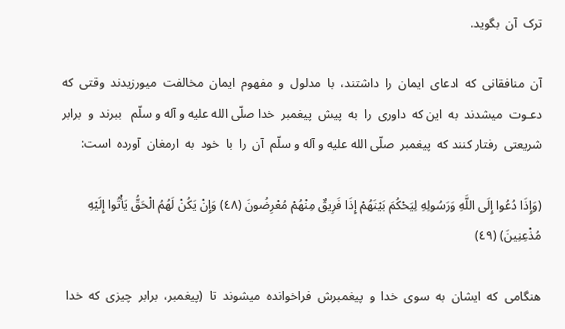ترک  آن  بگوید.

آن  منافقانی  که  ادعای  ایمان  را  داشتند،  با  مدلول  و  مفهوم  ایمان  مخالفت  میورزیدند  وقتی  که  دعـوت  میشدند  به  این که  داوری  را  به  پیش  پیغمبر  خدا صلّی الله علیه و آله و سلّم   ببرند  و  برابر  شریعتی  رفتار کنند که  پیغمبر  صلّی الله علیه و آله و سلّم  آن  را  با  خود  به  ارمغان  آورده  است‌:

(وَإِذَا دُعُوا إِلَى اللَّهِ وَرَسُولِهِ لِیَحْکُمَ بَیْنَهُمْ إِذَا فَرِیقٌ مِنْهُمْ مُعْرِضُونَ (٤٨) وَإِنْ یَکُنْ لَهُمُ الْحَقُّ یَأْتُوا إِلَیْهِ مُذْعِنِینَ) (٤٩)

هنگامی  که  ایشان  به  سوی  خدا  و  پیغمبرش  فراخوانده  میشوند  تا  (پیغمبر،  برابر  چیزی  که  خدا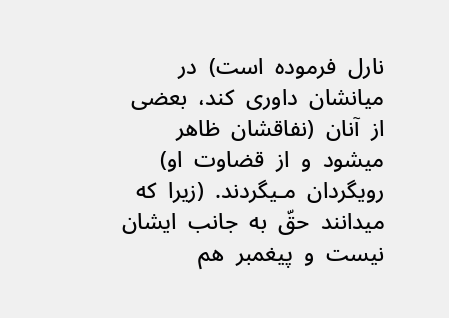نارل  فرموده  است)  در  میانشان  داوری  کند،  بعضی  از  آنان  (نفاقشان  ظاهر  میشود  و  از  قضاوت  او)  رویگردان  مـیگردند.  (زیرا  که  میدانند  حقّ  به  جانب  ایشان  نیست  و  پیغمبر  هم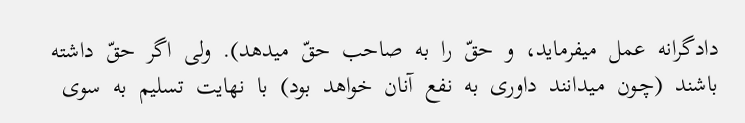دادگرانه  عمل  میفرماید،  و  حقّ  را  به  صاحب  حقّ  میدهد).  ولی  اگر  حقّ  داشته  باشند  (چـون  مـیدانند  داوری  به  نفع  آنان  خواهد  بود)  با  نهایت  تسلیم  به  سوی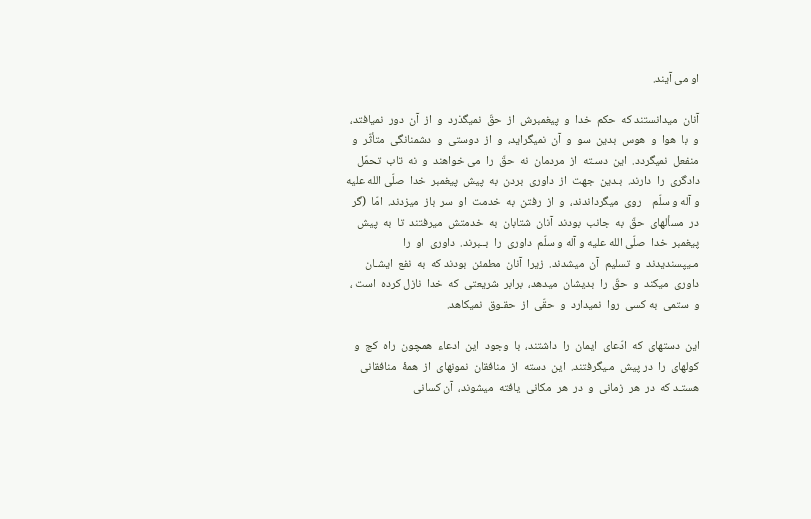او می آیند.

آنان  میدانستند که  حکم  خدا  و  پیغمبرش  از  حقّ  نمیگذرد  و  از  آن  دور  نمیافتد،  و  با  هوا  و  هوس  بدین  سو  و  آن  نمیگراید،  و  از  دوستی  و  دشمنانگی  متأثّر  و  منفعل  نمیگردد.  این  دسـته  از  مردمان  نه  حقّ  را  می خواهند  و  نه  تاب  تحمّل  دادگری  را  دارند.  بـدین  جهت  از  داوری  بردن  به  پیش  پیغمبر  خدا  صلّی الله علیه و آله و سلّم    روی  میگرداندند،  و  از  رفتن  به  خدمت  او  سر  باز  میزدند.  امّا  (گر  در  مسألهای  حقّ  به  جانب  بودند  آنان  شتابان  به  خدمتش  میرفتند  تا  به  پیش  پیغمبر  خدا  صلّی الله علیه و آله و سلّم  داوری  را  بــبرند.  داوری  او  را  مـیپسندیدند  و  تسلیم  آن  میشدند.  زیرا  آنان  مطمئن  بودند که  به  نفع  ایشـان  داوری  میکند  و  حقّ  را  بدیشان  میدهد،  برابر  شریعتی  که  خدا  نازل کرده  است ،  و  ستمی  به کسی  روا  نمیدارد  و  حقّی  از  حقـوق  نمیکاهد.

این  دستهای  که  ادّعای  ایمان  را  داشتند،  با  وجود  این  ادعاء  همچون  راه  کج  و  کولهای  را  در پیش  مـیگرفتند.  این  دسته  از  منافقان  نمونهای  از  همۀ  منافقانی  هستـد که  در  هر  زمانی  و  در  هر  مکانی  یافته  میشوند،  آن کسانی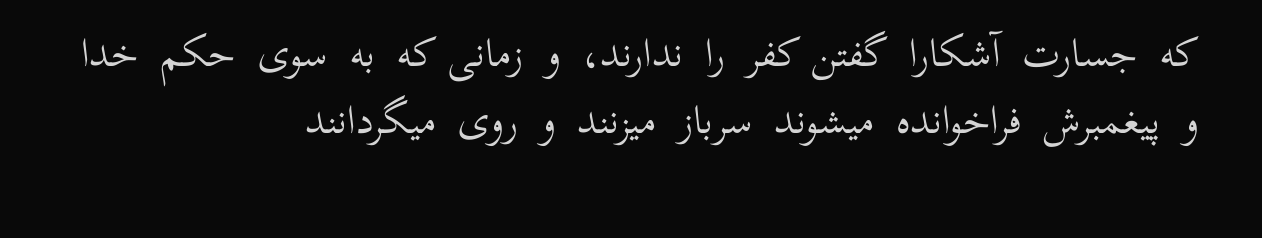که  جسارت  آشکارا  گفتن کفر  را  ندارند،  و  زمانی که  به  سوی  حکم  خدا  و  پیغمبرش  فراخوانده  میشوند  سرباز  میزنند  و  روی  میگردانند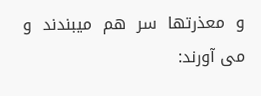و  معذرتها  سر  هم  میبندند  و می آورند: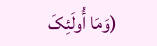(وَمَا أُولَئِکَ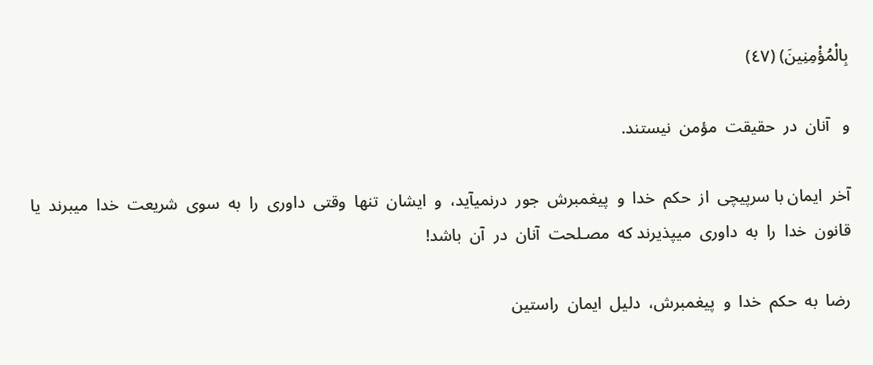بِالْمُؤْمِنِینَ) (٤٧)

و   آنان  در  حقیقت  مؤمن  نیستند.

آخر  ایمان با سرپیچی  از  حکم  خدا  و  پیغمبرش  جور  درنمیآید،  و  ایشان  تنها  وقتی  داوری  را  به  سوی  شریعت  خدا  میبرند  یا  قانون  خدا  را  به  داوری  میپذیرند که  مصـلحت  آنان  در  آن  باشد!

رضا  به  حکم  خدا  و  پیغمبرش،  دلیل  ایمان  راستین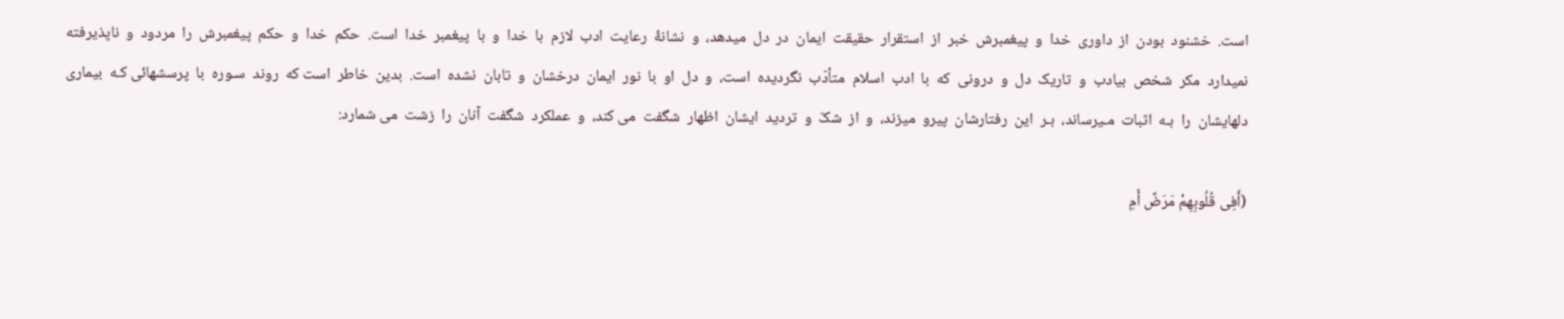است.  خشنود  بودن  از  داوری  خدا  و  پیغمبرش  خبر  از  استقرار  حقیقت  ایمان  در  دل  میدهد،  و  نشانۀ  رعایت  ادب  لازم  با  خدا  و  با  پیغمبر  خدا  است.  حکم  خدا  و  حکم  پیغمبرش  را  مردود  و  ناپذیرفته  نمیدارد  مکر  شخص  بیادب  و  تاریک  دل  و  درونی  که  با  ادب  اسلام  متأدّب  نگردیده  است،  و  دل  او  با  نور  ایمان  درخشان  و  تابان  نشده  است.  بدین  خاطر  است که  روند  سـوره  با  پرسشهائی کـه  بیماری  دلهایشان  را  بـه  اثبات  مـیرساند،  بـر  این  رفتارشان  پیرو  میزند،  و  از  شکّ  و  تردید  ایشان  اظهار  شگفت  می کند،  و  عملکرد  شگفت  آنان  را  زشت  می شمارد:

(أَفِی قُلُوبِهِمْ مَرَضٌ أَمِ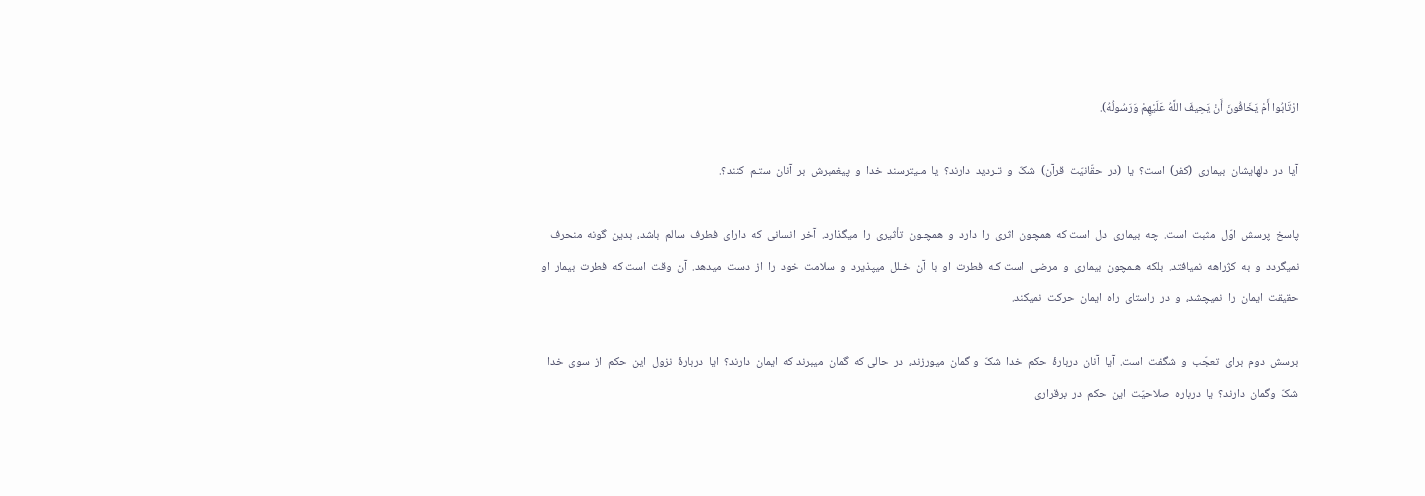ارْتَابُوا أَمْ یَخَافُونَ أَنْ یَحِیفَ اللَّهُ عَلَیْهِمْ وَرَسُولُهُ).

آیا  در  دلهایشان  بیماری  (کفر)  است؟  یا  (در  حقّانیّت  قرآن)  شکّ  و  تـردید  دارند؟  یا  مـیترسند  خدا  و  پیغمبرش  بر  آنان  ستـم  کنند؟‌.

پاسخ  پرسش  اوّل  مثبت  است.  چه  بیماری  دل  است که  همچون  اثری  را  دارد  و  همچـون  تأثیری  را  میگذارد.  آخر  انسانی  که  دارای  فطرف  سالم  باشد،  بدین  گونه  منحرف  نمیگردد  و  به  کژراهه  نمیافتد.  بلکه  هـمچون  بیماری  و  مرضی  است کـه  فطرت  او  با  آن  خـلل  میپذیرد  و  سلامت  خود  را  از  دست  میدهد.  آن  وقت  است که  فطرت  بیمار  او  حقیقت  ایمان  را  نمیچشد،  و  در  راستای  راه  ایمان  حرکت  نمیکند.

برسش  دوم  برای  تعجّب  و  شگفت  است.  آیا  آنان  دربارۀ  حکم  خدا  شکّ  و گمان  میورزند،  در  حالی که  گمان  میبرند که  ایمان  دارند؟  ایا  دربارۀ  نزول  این  حکم  از  سوی  خدا  شکّ  وگمان  دارند؟  یا  درباره  صلاحیّت  این  حکم  در  برقراری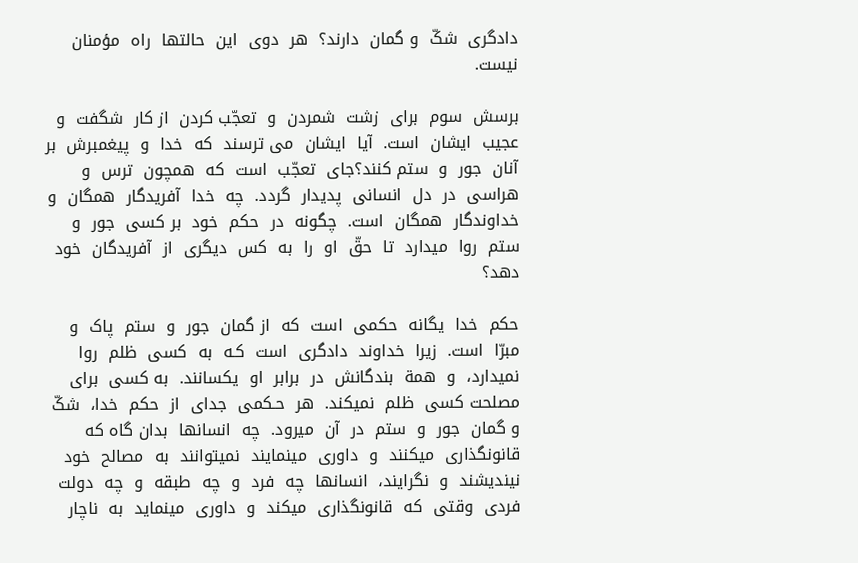دادگری  شکّ  و گمان  دارند؟  هر  دوی  این  حالتها  راه  مؤمنان  نیست‌.

برسش  سوم  برای  زشت  شمردن  و  تعجّب کردن  از کار  شگفت  و  عجیب  ایشان  است.  آیا  ایشان  می ترسند  که  خدا  و  پیغمبرش  بر  آنان  جور  و  ستم کنند؟جای  تعجّب  است  که  همچون  ترس  و  هراسی  در  دل  انسانی  پدیدار  گردد.  چه  خدا  آفریدگار  همگان  و  خداوندگار  همگان  است.  چگونه  در  حکم  خود  بر کسی  جور  و  ستم  روا  میدارد  تا  حقّ  او  را  به  کس  دیگری  از  آفریدگان  خود  دهد؟

حکم  خدا  یگانه  حکمی  است  که  از گمان  جور  و  ستم  پاک  و  مبرّا  است.  زیرا  خداوند  دادگری  است  کـه  به  کسی  ظلم  روا  نمیدارد،  و  همة  بندگانش  در  برابر  او  یکسانند.  به کسی  برای  مصلحت کسی  ظلم  نمیکند.  هر  حـکمی  جدای  از  حکم  خدا،  شکّ  و گمان  جور  و  ستم  در  آن  میرود.  چه  انسانها  بدان گاه که  قانونگذاری  میکنند  و  داوری  مینمایند  نمیتوانند  به  مصالح  خود  نیندیشند  و  نگرایند،  انسانها  چه  فرد  و  چه  طبقه  و  چه  دولت فردی  وقتی  که  قانونگذاری  میکند  و  داوری  مینماید  به  ناچار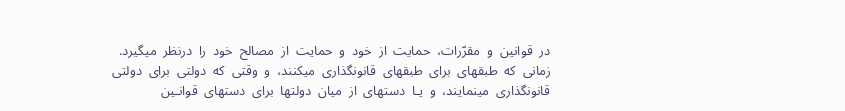در  قوانین  و  مقرّرات،  حمایت  از  خود  و  حمایت  از  مصالح  خود  را  درنظر  میگیرد.  زمانی  که  طبقهای  برای  طبقهای  قانونگذاری  میکنند،  و  وقتی  که  دولتی  برای  دولتی  قانونگذاری  مینمایند،  و  یـا  دستهای  از  میان  دولتها  برای  دستهای  قوانـین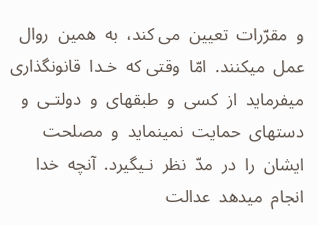و  مقرّرات  تعیین  می کند،  به  همین  روال  عمل  میکنند.  امّا  وقتی که  خـدا  قانونگذاری  میفرماید  از  کسی  و  طبقهای  و  دولتـی  و  دستهای  حمایت  نمینماید  و  مصلحت  ایشان  را  در  مدّ  نظر  نـیگیرد.  آنچه  خدا  انجام  میدهد  عدالت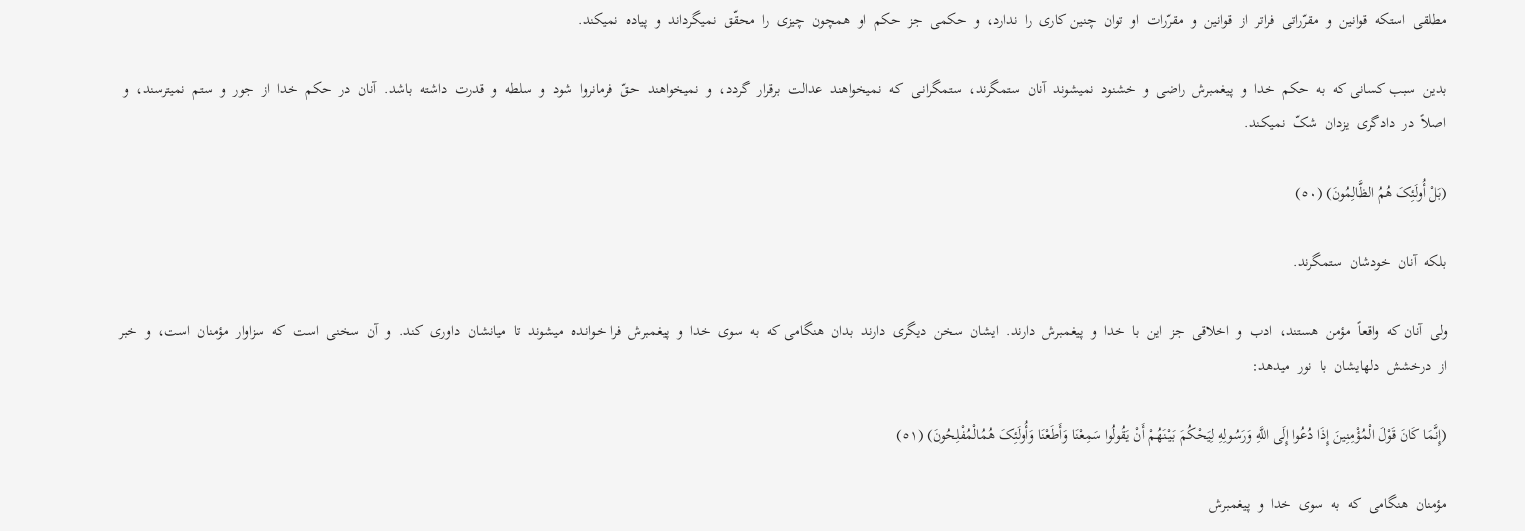مطلقی  استکه  قوانین  و  مقرّراتی  فراتر  از  قوانین  و  مقرّرات  او  توان  چنین کاری  را  ندارد،  و  حکمی  جز  حکم  او  همچون  چیزی  را  محقّق  نمیگرداند  و  پیاده  نمیکند.

بدین  سبب کسانی که  به  حکم  خدا  و  پیغمبرش  راضی  و  خشنود  نمیشوند  آنان  ستمگرند،  ستمگرانـی  کـه  نمیخواهند  عدالت  برقرار  گردد،  و  نمیخواهند  حـقّ  فرمانروا  شود  و  سلطه  و  قدرت  داشته  باشد.  آنان  در  حکم  خدا  از  جور  و  ستم  نمیترسند،  و  اصلاً  در  دادگری  یزدان  شکّ  نمیکـند.

(بَلْ أُولَئِکَ هُمُ الظَّالِمُونَ) (٥٠)

بلکه  آنان  خودشان  ستمگرند.

ولی  آنان که  واقعاً  مؤمن  هستند،  ادب  و  اخلاقی  جز  این  با  خدا  و  پیغمبرش  دارند.  ایشان  سخن  دیگری  دارند  بدان  هنگامی که  به  سوی  خدا  و  پیغمبرش  فرا خـوانـده  میشوند  تا  میانشان  داوری  کند.  و  آن  سخنی  است  که  سزاوار  مؤمنان  است،  و  خبر  از  درخشش  دلهایشان  با  نور  میدهد:

(إِنَّمَا کَانَ قَوْلَ الْمُؤْمِنِینَ إِذَا دُعُوا إِلَى اللَّهِ وَرَسُولِهِ لِیَحْکُمَ بَیْنَهُمْ أَنْ یَقُولُوا سَمِعْنَا وَأَطَعْنَا وَأُولَئِکَ هُمُالْمُفْلِحُونَ) (٥١)

مؤمنان  هنگامی  که  به  سوی  خدا  و  پیغمبرش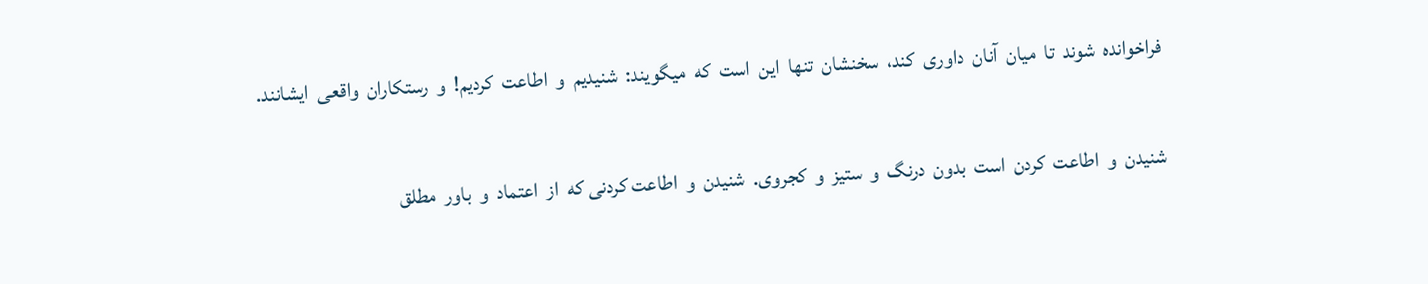فراخوانده  شوند  تا  میان  آنان  داوری  کند،  سخنشان  تنها  این  است  که  میگویند:  شنیدیم  و  اطاعت  کردیم!  و  رستکاران  واقعی  ایشانند.

شنیدن  و  اطاعت  کردن  است  بدون  درنگ  و  ستیز  و  کجروی.  شنیدن  و  اطاعت کردنی که  از  اعتماد  و  باور  مطلق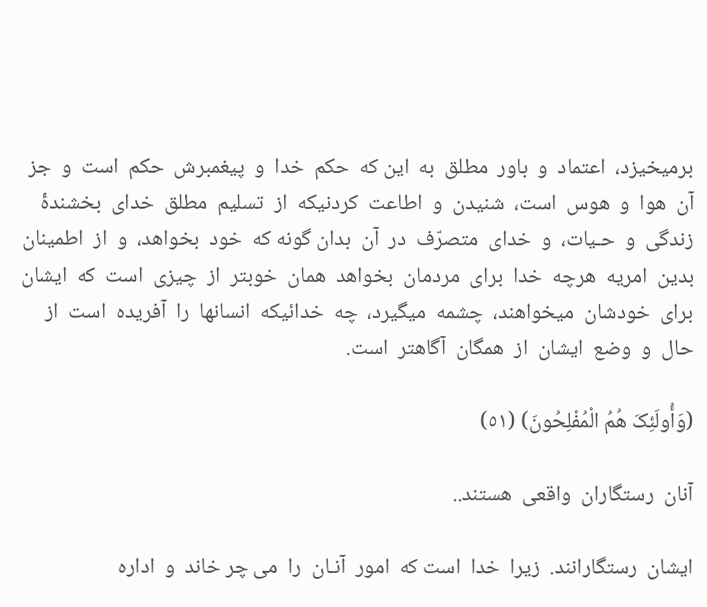برمیخیزد،  اعتماد  و  باور  مطلق  به  این که  حکم  خدا  و  پیغمبرش  حکم  است  و  جز  آن  هوا  و  هوس  است،  شنیدن  و  اطاعت  کردنیکه  از  تسلیم  مطلق  خدای  بخشندۀ زندگی  و  حـیات،  و  خدای  متصرّف  در  آن  بدان گونه که  خود  بخواهد،  و  از  اطمینان  بدین  امریه  هرچه  خدا  برای  مردمان  بخواهد  همان  خوبتر  از  چیزی  است  که  ایشان  برای  خودشان  میخواهند،  چشمه  میگیرد،  چه  خدائیکه  انسانها  را  آفریده  است  از  حال  و  وضع  ایشان  از  همگان  آگاهتر  است‌.

(وَأُولَئِکَ هُمُ الْمُفْلِحُونَ) (٥١)

آنان  رستگاران  واقعی  هستند..

ایشان  رستگارانند.  زیرا  خدا  است که  امور  آنـان  را  می چر خاند  و  اداره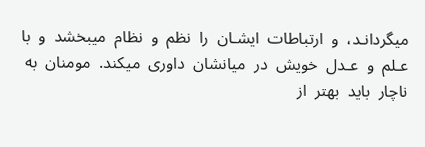میگردانـد،  و  ارتباطات  ایشـان  را  نظم  و  نظام  میبخشد  و  با  عـلم  و  عـدل  خویش  در  میانشان  داوری  میکند.  مومنان  به  ناچار  باید  بهتر  از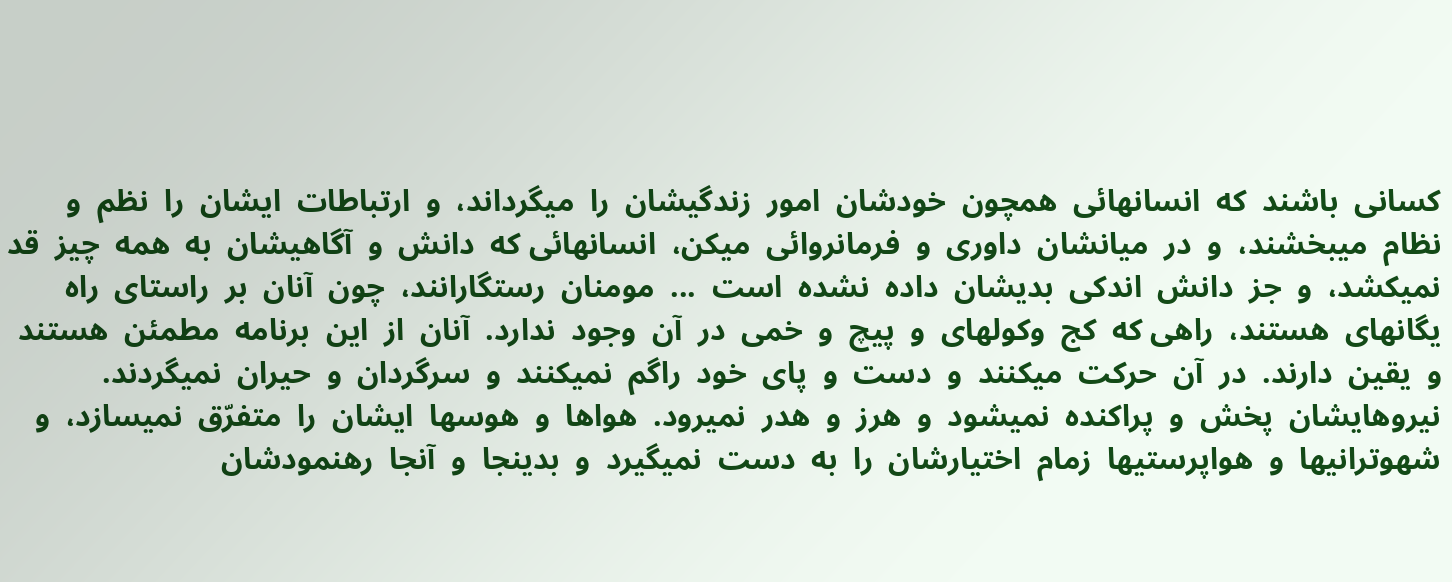کسانی  باشند  که  انسانهائی  همچون  خودشان  امور  زندگیشان  را  میگرداند،  و  ارتباطات  ایشان  را  نظم  و  نظام  میبخشند،  و  در  میانشان  داوری  و  فرمانروائی  میکن،  انسانهائی که  دانش  و  آگاهیشان  به  همه  چیز  قد  نمیکشد،  و  جز  دانش  اندکی  بدیشان  داده  نشده  است  ...  مومنان  رستگارانند،  چون  آنان  بر  راستای  راه  یگانهای  هستند،  راهی که  کج  وکولهای  و  پیچ  و  خمی  در  آن  وجود  ندارد.  آنان  از  این  برنامه  مطمئن  هستند  و  یقین  دارند.  در  آن  حرکت  میکنند  و  دست  و  پای  خود  راگم  نمیکنند  و  سرگردان  و  حیران  نمیگردند.  نیروهایشان  پخش  و  پراکنده  نمیشود  و  هرز  و  هدر  نمیرود.  هواها  و  هوسها  ایشان  را  متفرّق  نمیسازد،  و  شهوترانیها  و  هواپرستیها  زمام  اختیارشان  را  به  دست  نمیگیرد  و  بدینجا  و  آنجا  رهنمودشان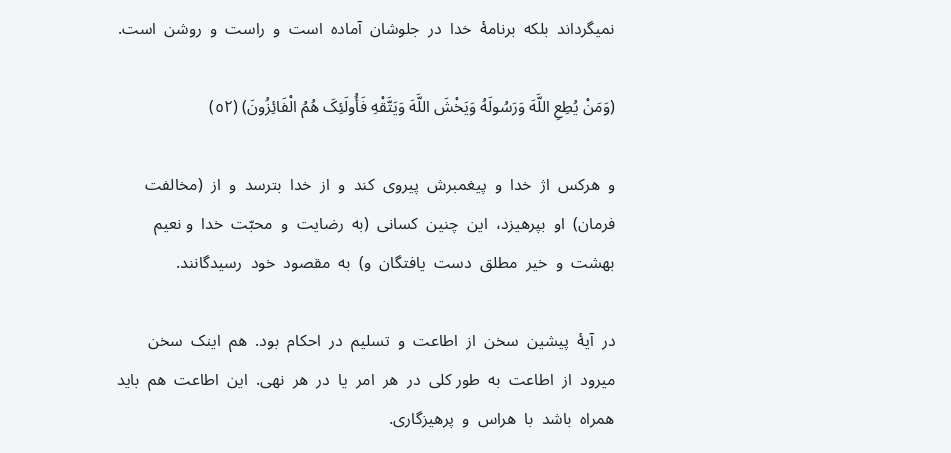نمیگرداند  بلکه  برنامۀ  خدا  در  جلوشان  آماده  است  و  راست  و  روشن  است‌.

(وَمَنْ یُطِعِ اللَّهَ وَرَسُولَهُ وَیَخْشَ اللَّهَ وَیَتَّقْهِ فَأُولَئِکَ هُمُ الْفَائِزُونَ) (٥٢)

و  هرکس  اژ  خدا  و  پیغمبرش  پیروی  کند  و  از  خدا  بترسد  و  از  (مخالفت  فرمان)  او  بپرهیزد،  این  چنین  کسانی  (به  رضایت  و  محبّت  خدا  و نعیم  بهشت  و  خیر  مطلق  دست  یافتگان  و)  به  مقصود  خود  رسیدگانند.

در  آیۀ  پیشین  سخن  از  اطاعت  و  تسلیم  در  احکام  بود.  هم  اینک  سخن  میرود  از  اطاعت  به  طور کلی  در  هر  امر  یا  در  هر  نهی.  این  اطاعت  هم  باید  همراه  باشد  با  هراس  و  پرهیزگاری.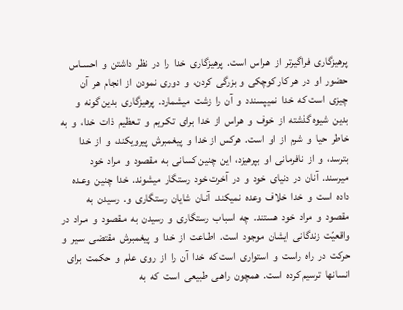پرهیزگاری  فراگیرتر  از  هـراس  است.  پرهیزگاری  خدا  را  در  نظر  داشتن  و  احسـاس  حضور  او  در  هر کار کوچکی  و بزرگی  کردن،  و  دوری  نمودن  از  انجام  هر  آن  چیزی  است که  خدا  نمیپسندد  و  آن  را  زشت  میشمارد.  پرهیزگاری  بدین گونه  و  بدین  شیوه گذشته  از  خوف  و  هراس  از  خدا  برای  تکـریم  و  تـعظیم  ذات  خدا،  و  به  خاطر  حیا  و  شرم  از  او  است.  هرکس  از خدا  و  پیغمبرش  پیرویکند،  و  از  خدا  بترسد،  و  از  نافرمانی  او  بپرهیزد،  این  چنین کسانی  به  مقصود  و  مراد  خود  میرسند.  آنان  در  دنیای  خود  و  در  آخرت خود  رستگار  میشوند.  خدا  چنین  وعـده  داده  است  و  خدا  خلاف  وعده  نمیکند.  آنـان  شایان  رستگاری  و.  رسیدن  به  مقصود  و  مراد  خود  هستند.  چه  اسباب  رستگاری  و  رسیدن  به  مـقصود  و  مـراد  در  واقعیّت  زندگانی  ایشان  موجود  است.  اطـاعت  از  خدا  و  پیغمبرش  مقتضی  سـیر  و  حرکت  در  راه  راست  و  استواری  است که  خدا  آن  را  از  روی  علم  و  حکمت  برای  انسانها  ترسیم کرده  است.  همچون  راهـی  طبیعی  است  که  به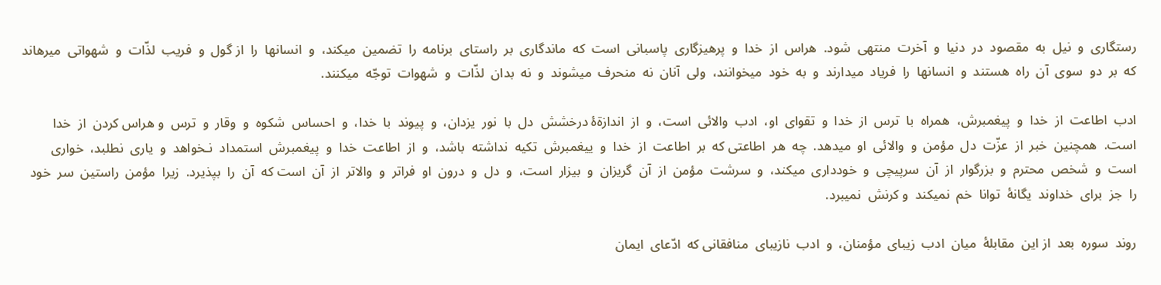رستگاری  و  نیل  به  مقصود  در  دنیا  و  آخرت  منتهی  شود.  هراس  از  خدا  و  پرهیزگاری  پاسبانی  است  که  ماندگاری  بر  راستای  برنامه  را  تضمین  میکند،  و  انسانها  را  از گول  و  فریب  لذّات  و  شهواتی  میرهاند که  بر  دو  سوی  آن  راه  هستند  و  انسانها  را  فریاد  میدارند  و  به  خود  میخوانند،  ولی  آنان  نه  منحرف  میشوند  و  نه  بدان  لذّات  و  شهوات  توجّه  میکنند.

ادب  اطاعت  از  خدا  و  پیغمبرش،  همراه  با  ترس  از  خدا  و  تقوای  او،  ادب  والائی  است،  و  از  اندازةۀ درخشش  دل  با  نور  یزدان،  و  پیوند  با  خدا،  و  احساس  شکوه  و  وقار  و  ترس  و هراس کردن  از  خدا  است.  همچنین  خبر  از  عزّت  دل  مؤمن  و  والائی  او  میدهد.  چه  هر  اطاعتی که  بر  اطاعت  از  خدا  و  ییغمبرش  تکیه  نداشته  باشد،  و  از  اطاعت  خدا  و  پیغمبرش  استمداد  نـخواهد  و  یاری  نطلبد،  خواری  است  و  شخص  محترم  و  بزرگوار  از  آن  سرپیچی  و  خودداری  میکند،  و  سرشت  مؤمن  از  آن  گریزان  و  بیزار  است،  و  دل  و  درون  او  فراتر  و  والاتر  از  آن  است که  آن  را  بپذیرد.  زیرا  مؤمن  راستین  سر  خود  را  جز  برای  خداوند  یگانۀ  توانا  خم  نمیکند  و کرنش  نمیبرد.

روند  سوره  بعد  از این  مقابلۀ  میان  ادب  زیبای  مؤمنان،  و  ادب  نازیبای  منافقانی که  ادّعای  ایمان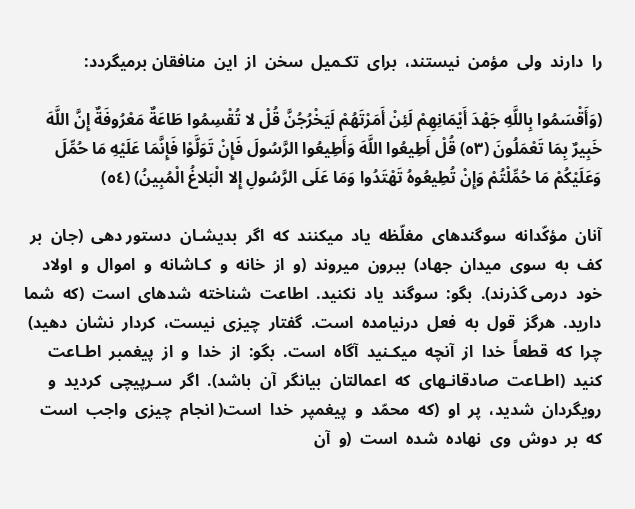را  دارند  ولی  مؤمن  نیستند،  برای  تکـمیل  سخن  از  این  منافقان برمیگردد:

(وَأَقْسَمُوا بِاللَّهِ جَهْدَ أَیْمَانِهِمْ لَئِنْ أَمَرْتَهُمْ لَیَخْرُجُنَّ قُلْ لا تُقْسِمُوا طَاعَةٌ مَعْرُوفَةٌ إِنَّ اللَّهَ خَبِیرٌ بِمَا تَعْمَلُونَ (٥٣) قُلْ أَطِیعُوا اللَّهَ وَأَطِیعُوا الرَّسُولَ فَإِنْ تَوَلَّوْا فَإِنَّمَا عَلَیْهِ مَا حُمِّلَ وَعَلَیْکُمْ مَا حُمِّلْتُمْ وَإِنْ تُطِیعُوهُ تَهْتَدُوا وَمَا عَلَى الرَّسُولِ إِلا الْبَلاغُ الْمُبِینُ) (٥٤)

آنان  مؤکّدانه  سوگندهای  مغلّظه  یاد  میکنند  که  اگر  بدیشـان  دستور دهی  (جان  بر  کف  به  سوی  میدان  جهاد)  ببرون  میروند  (و  از  خانه  و  کـاشانه  و  اموال  و  اولاد  خود  درمی گذرند).  بگو:  سوگند  یاد  نکنید.  اطاعت  شناخته  شدهای  است  (که  شما  دارید.  هرگز  قول  به  فعل  درنیامده  است.  گفتار  چیزی  نیست،  کردار  نشان  دهید)  چرا  که  قطعاً  خدا  از  آنچه  میکـنید  آگاه  است.  بگو:  از  خدا  و  از  پیغمبر  اطـاعت  کنید  (اطـاعت  صادقانـهای  که  اعمالتان  بیانگر  آن  باشد).  اگر  سـرپیچی  کردید  و  رویگردان  شدید،  پر  او  (که  محمّد  و  پیغمپر  خدا  است‌( انجام  چیزی  واجب  است  که  بر  دوش  وی  نهاده  شده  است  (و  آن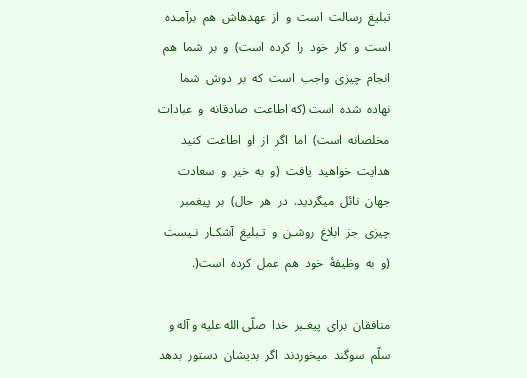تبلیغ  رسالت  است  و  از  عهدهاش  هم  برآمـده  است  و  کار  خود  را  کرده  است)  و  بر  شما  هم  انجام  چیزی  واجب  است  که  بر  دوش  شما  نهاده  شده  است (که اطاعت  صادقانه  و  عبادات  مخلصانه  است)  اما  اگر  از  او  اطاعت  کنید  هدایت  خواهید  یافت  (و  به  خیر  و  سعادت  جهان  نائل  میگردید.  در  هر  حال)  بر  پیغمبر  چیزی  جز  ابلاغ  روشـن  و  تـبلیغ  آشکـار  نـیست  (و  به  وظیفۀ  خود  هم  عمل  کرده  است‌(.

منافقان  برای  پیغـبر  خدا  صلّی الله علیه و آله و سلّم  سوگند  میخوردند  اگر  بدیشان  دستور  بدهد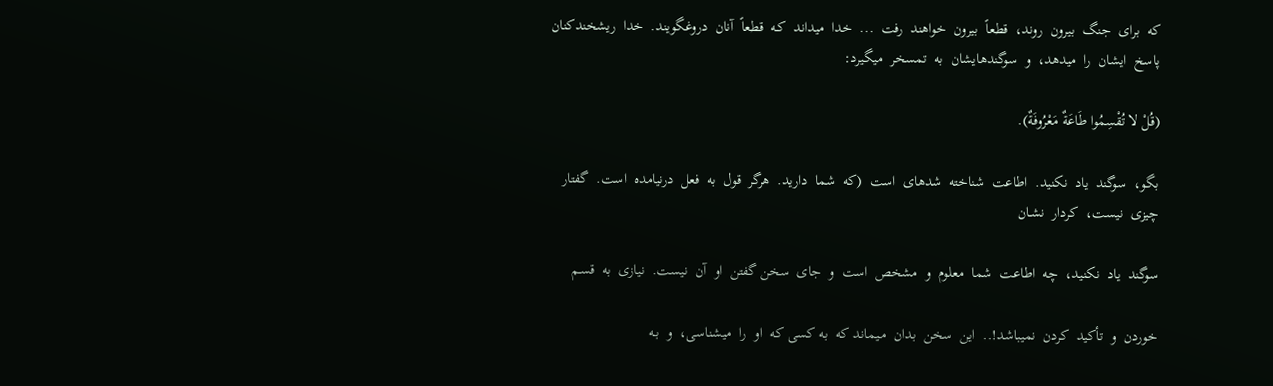که  برای  جنگ  بیرون  روند،  قطعاً  بیرون  خواهند  رفت  ...  خدا  میداند  کـه  قطعاً  آنان  دروغگویند.  خدا  ریشخندکنان  پاسخ  ایشان  را  میدهد،  و  سوگندهایشان  به  تمسخر  میگیرد:

(قُلْ لا تُقْسِمُوا طَاعَةٌ مَعْرُوفَةٌ).

بگو،  سوگند  یاد  نکنید.  اطاعت  شناخته  شدهای  است  (که  شما  دارید.  هرگر  قول  به  فعل  درنیامده  است.  گفتار  چیزی  نیست،  کردار  نشـان

سوگند  یاد  نکنید،  چه  اطاعت  شما  معلوم  و  مشخص  است  و  جای  سخن گفتن  او  آن  نیست.  نیازی  به  قسـم

خوردن  و  تأکید  کردن  نمیباشد!..  این  سخن  بدان  مـیماند که  به کسی که  او  را  میشناسی،  و  بـه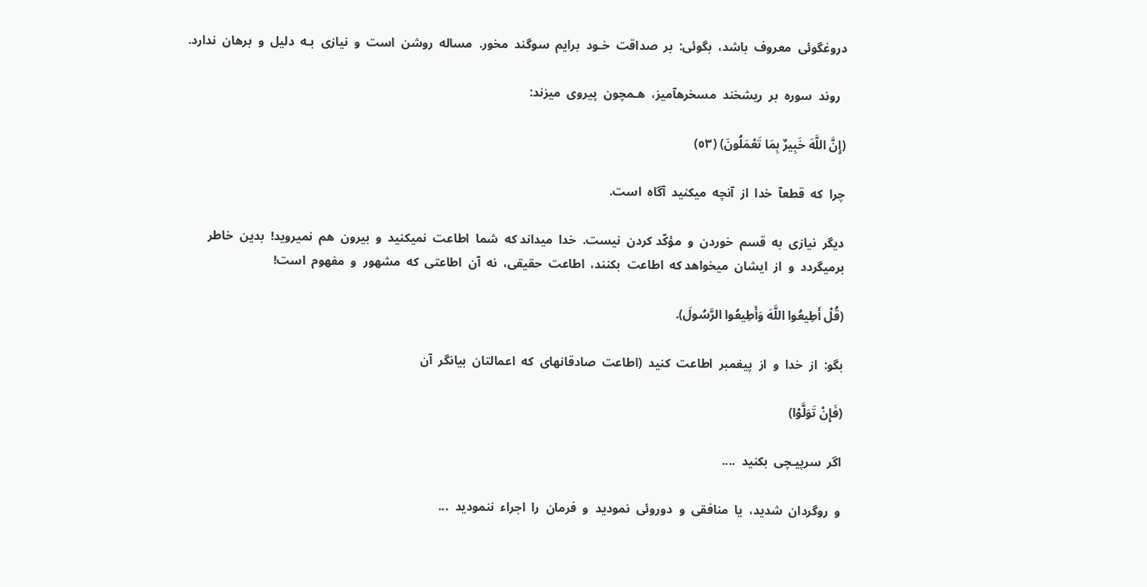دروغگوئی  معروف  باشد،  بگوئی:  بر  صداقت  خـود  برایم  سوگند  مخور.  مساله  روشن  است  و  نیازی  بـه  دلیل  و  برهان  ندارد.

  روند  سوره  بر  ریشخند  مسخرهآمیز،  هـمچون  پیروی  میزند:

(إِنَّ اللَّهَ خَبِیرٌ بِمَا تَعْمَلُونَ) (٥٣)

چرا  که  قطعآ  خدا  از  آنچه  میکنید  آگاه  است‌.

دیگر  نیازی  به  قسم  خوردن  و  مؤکّد کردن  نیست.  خدا  میداند که  شما  اطاعت  نمیکنید  و  بیرون  هم  نمیروید!  بدین  خاطر  برمیگردد  و  از  ایشان  میخواهد که  اطاعت  بکنند،  اطاعت  حقیقی،  نه  آن  اطاعتی  که  مشهور  و  مفهوم  است!

(قُلْ أَطِیعُوا اللَّهَ وَأَطِیعُوا الرَّسُولَ).

بگو:  از  خدا  و  از  پیغمبر  اطاعت  کنید  (اطاعت  صادقانهای  که  اعمالتان  بیانگر  آن

(فَإِنْ تَوَلَّوْا)

اگر  سرپیـچی  بکنید  ....

و  روگردان  شدید،  یا  منافقی  و  دوروئی  نمودید  و  فرمان  را  اجراء  ننمودید  ...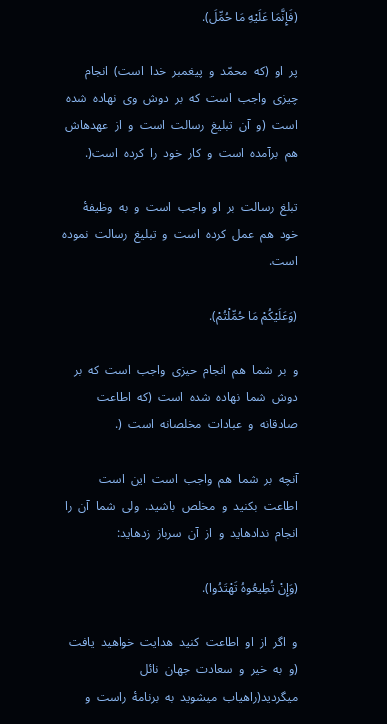(فَإِنَّمَا عَلَیْهِ مَا حُمِّلَ).

پر  او  (که  محمّد  و  پیغمبر  خدا  است)  انجام  چیزی  واجب  است  که  بر  دوش  وی  نهاده  شده  است  (و  آن  تبلیغ  رسالت  است  و  از  عهدهاش  هم  برآمده  است  و  کار  خود  را  کرده  است‌(.

تبلغ  رسالت  بر  او  واجب  است  و  به  وظیفۀ  خود  هم  عمل  کرده  است  و  تبلیغ  رسالت  نموده  است‌.

(وَعَلَیْکُمْ مَا حُمِّلْتُمْ).

و  بر  شما  هم  انجام  حیزی  واجب  است  که  بر  دوش  شما  نهاده  شده  است  (که  اطاعت  صادقانه  و  عبادات  مخلصانه  است  (.

آنچه  بر  شما  هم  واجب  است  این  است  اطاعت  بکنید  و  مخلص  باشید.  ولی  شما  آن  را  انجام  ندادهاید  و  از  آن  سرباز  زدهاید:

(وَإِنْ تُطِیعُوهُ تَهْتَدُوا).

و  اگر  از  او  اطاعت  کنید  هدایت  خواهید  یافت  (و  به  خیر  و  سعادت  جهان  نائل  میگردید(راهیاب  میشوید  به  برنامۀ  راست  و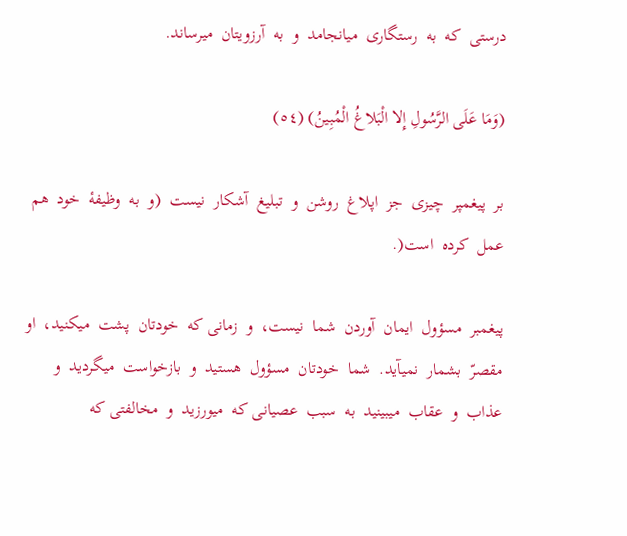درستی  که  به  رستگاری  میانجامد  و  به  آرزویتان  میرساند.

(وَمَا عَلَى الرَّسُولِ إِلا الْبَلاغُ الْمُبِینُ) (٥٤)

بر  پیغمپر  چیزی  جز  اپلاغ  روشن  و  تبلیغ  آشکار  نیست  (و  به  وظیفۀ  خود  هم  عمل  کرده  است‌(.

پیغمبر  مسؤول  ایمان  آوردن  شما  نیست،  و  زمانی که  خودتان  پشت  میکنید،  او  مقصرّ  بشمار  نمیآید.  شما  خودتان  مسؤول  هستید  و  بازخواست  میگردید  و  عذاب  و  عقاب  میبینید  به  سبب  عصیانی که  میورزید  و  مخالفتی که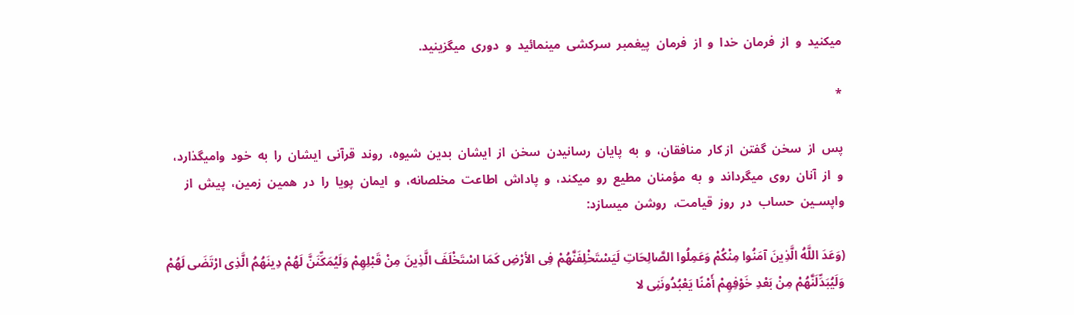میکنید  و  از  فرمان  خدا  و  از  فرمان  پیغمبر  سرکشی  مینمائید  و  دوری  میگزینید.

*

پس  از  سخن  گفتن  از کار  منافقان،  و  به  پایان  رسانیدن  سخن  از  ایشان  بدین  شیوه،  روند  قرآنی  ایشان  را  به  خود  وامیگذارد،  و  از  آنان  روی  میگرداند  و  به  مؤمنان  مطیع  رو  میکند،  و  پاداش  اطاعت  مخلصانه،  و  ایمان  پویا  را  در  همین  زمین،  پیش  از  واپسـین  حساب  در  روز  قیامت،  روشن  میسازد:

(وَعَدَ اللَّهُ الَّذِینَ آمَنُوا مِنْکُمْ وَعَمِلُوا الصَّالِحَاتِ لَیَسْتَخْلِفَنَّهُمْ فِی الأرْضِ کَمَا اسْتَخْلَفَ الَّذِینَ مِنْ قَبْلِهِمْ وَلَیُمَکِّنَنَّ لَهُمْ دِینَهُمُ الَّذِی ارْتَضَى لَهُمْ وَلَیُبَدِّلَنَّهُمْ مِنْ بَعْدِ خَوْفِهِمْ أَمْنًا یَعْبُدُونَنِی لا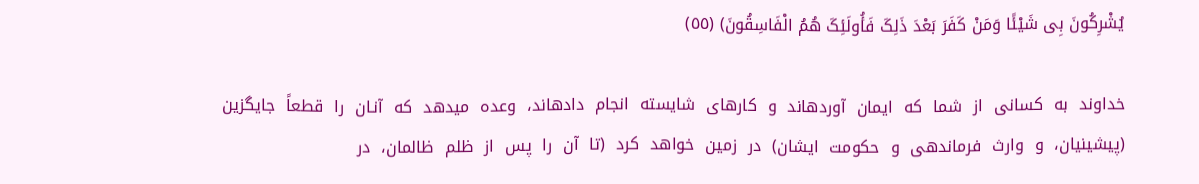یُشْرِکُونَ بِی شَیْئًا وَمَنْ کَفَرَ بَعْدَ ذَلِکَ فَأُولَئِکَ هُمُ الْفَاسِقُونَ) (٥٥)

خداوند  به  کسانی  از  شما  که  ایمان  آوردهاند  و  کارهای  شایسته  انجام  دادهاند،  وعده  میدهد  که  آنـان  را  قطعاً  جایگزین  (پیشینیان،  و  وارث  فرماندهی  و  حکومت  ایشان)  در  زمین  خواهد  کرد  (تا  آن  را  پس  از  ظلم  ظالمان،  در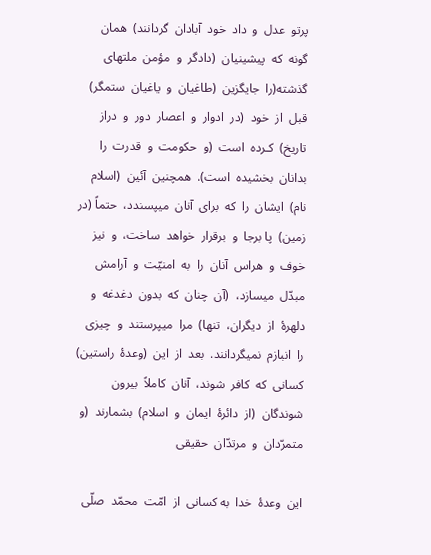پرتو  عدل  و  داد  خود  آبادان  گردانند)  همان گونه  که  پیشینیان  (دادگر  و  مؤمن  ملتهای  گذشته‌(را  جایگزین  (طاغیان  و  یاغیان  ستمگر)  قبل  از  خود  (در  ادوار  و  اعصار  دور  و  دراز  تاریخ)  کـرده  است  (و  حکومت  و  قدرت  را  بدانان  بخشیده  است).  همچنین  آئین  (اسلام نام)  ایشان  را  که  برای  آنان  میپسندد،  حتماً (در  زمین)  پا برجا  و  برقرار  خواهد  ساخت،  و  نیز  خوف  و  هراس  آنان  را  به  امنیّت  و  آرامش  مبدّل  میسازد،  (آن  چنان  که  بدون  دغدغه  و  دلهرۀ  از  دیگران،  تنها)  مرا  میپرستند  و  چیزی  را  انبازم  نمیگردانند.  بعد  از  این  (وعدۀ  راستین)  کسانی  که  کافر  شوند،  آنان  کاملاً  بیرون  شوندگان  (از  دائرۀ  ایمان  و  اسلام)  بشمارند  (و  متمرّدان  و  مرتدّان  حقیقی

این  وعدۀ  خدا  به کسانی  از  امّت  محمّد  صلّی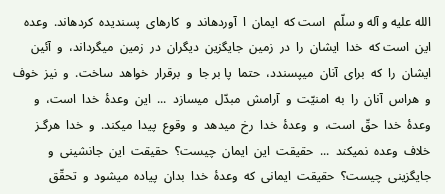الله علیه و آله و سلّم   است که  ایمان  ا  آوردهاند  و  کارهای  پسندیده  کردهاند.  وعده  این  است که  خدا  ایشان  را  در  زمین  جایگزین  دیگران  در  زمین  میگرداند،  و  آئین  ایشان  را  که  برای  آنان  میپسندد،  حتما  پا بر جا  و  برقرار  خواهد  ساخت.  و  نیز  خوف  و  هراس  آنان  را  به  امنیّت  و  آرامش  مبدّل  میسازد  ...  این  وعدۀ  خدا  است،  و  وعدۀ  خدا  حقّ  است،  و  وعدۀ  خدا  رخ  میدهد  و  وقوع  پیدا  میکند.  و  خدا  هرگـز  خلاف  وعده  نمیکند  ...  حقیقت  این  ایمان  چیست؟  حقیقت  این  جانشینی  و  جایگزینی  چیست؟  حقیقت  ایمانی  که  وعدۀ  خدا  بدان  پیاده  میشود  و  تحقّق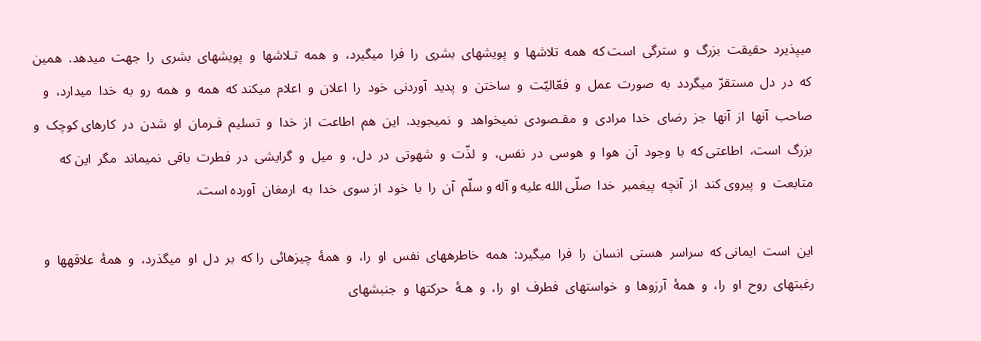میپذیرد  حقیقت  بزرگ  و  سترگی  است که  همه  تلاشها  و  پویشهای  بشری  را  فرا  میگیرد،  و  همه  تـلاشها  و  پویشهای  بشری  را  جهت  میدهد.  همین که  در  دل  مستقرّ  میگردد  به  صورت  عمل  و  فعّالیّت  و  ساختن  و  پدید  آوردنی  خود  را  اعلان  و  اعلام  میکند که  همه  و  همه  رو  به  خدا  میدارد،  و  صاحب  آنها  از  آنها  جز  رضای  خدا  مرادی  و  مقـصودی  نمیخواهد  و  نمیجوید.  این  هم  اطاعت  از  خدا  و  تسلیم  فـرمان  او  شدن  در  کارهای کوچک  و  بزرگ  است،  اطاعتی که  با  وجود  آن  هوا  و  هوسی  در  نفس،  و  لذّت  و  شهوتی  در  دل،  و  میل  و  گرایشی  در  فطرت  باقی  نمیماند  مگر  این که  متابعت  و  پیروی کند  از  آنچه  پیغمبر  خدا  صلّی الله علیه و آله و سلّم  آن  را  با  خود  از سوی  خدا  به  ارمغان  آورده است‌.

این  است  ایمانی که  سراسر  هستی  انسان  را  فرا  میگیرد:  همه  خاطرههای  نفس  او  را،  و  همۀ  چیزهائی  را که  بر  دل  او  میگذرد،  و  همۀ  علاقهها  و  رغبتهای  روح  او  را،  و  همۀ  آرزوها  و  خواستهای  فطرف  او  را،  و  هـۀ  حرکتها  و  جنبشهای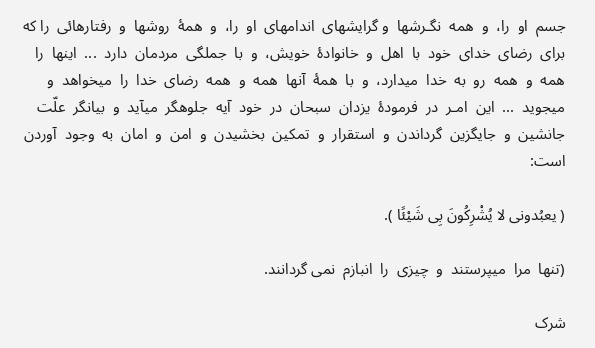جسم  او  را،  و  همه  نگـرشها  و گرایشهای  اندامهای  او  را،  و  همۀ  روشها  و  رفتارهائی  را که  برای  رضای  خدای  خود  با  اهل  و  خانوادۀ  خویش،  و  با  جملگی  مردمان  دارد  ...  اینها  را  همه  و  همه  رو  به  خدا  میدارد،  و  با  همۀ  آنها  همه  و  همه  رضای  خدا  را  میخواهد  و  میجوید  ...  این  امـر  در  فرمودۀ  یزدان  سبحان  در  خود  آیه  جلوهگر  میآید  و  بیانگر  علّت  جانشین  و  جایگزین  گرداندن  و  استقرار  و  تمکین  بخشیدن  و  امن  و  امان  به  وجود  آوردن  است‌:

( یعبُدونی لا یُشْرِکُونَ بِی شَیْئًا ).

(تنها  مرا  میپرستند  و  چیزی  را  انبازم  نمی گردانند.

شرک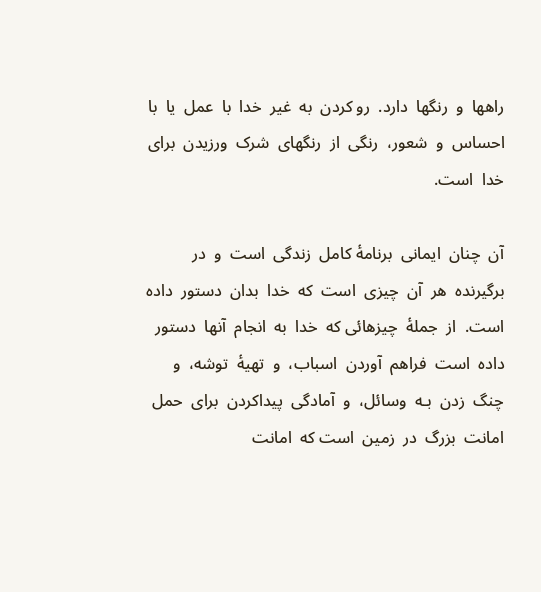راهها  و  رنگها  دارد.  رو کردن  به  غیر  خدا  با  عمل  یا  با  احساس  و  شعور،  رنگی  از  رنگهای  شرک  ورزیدن  برای  خدا  است‌.

آن  چنان  ایمانی  برنامۀ کامل  زندگی  است  و  در برگیرنده  هر  آن  چیزی  است  که  خدا  بدان  دستور  داده  است.  از  جملۀ  چیزهائی که  خدا  به  انجام  آنها  دستور  داده  است  فراهم  آوردن  اسباب،  و  تهیۀ  توشه،  و  چنگ  زدن  بـه  وسائل،  و  آمادگی  پیداکردن  برای  حمل  امانت  بزرگ  در  زمین  است که  امانت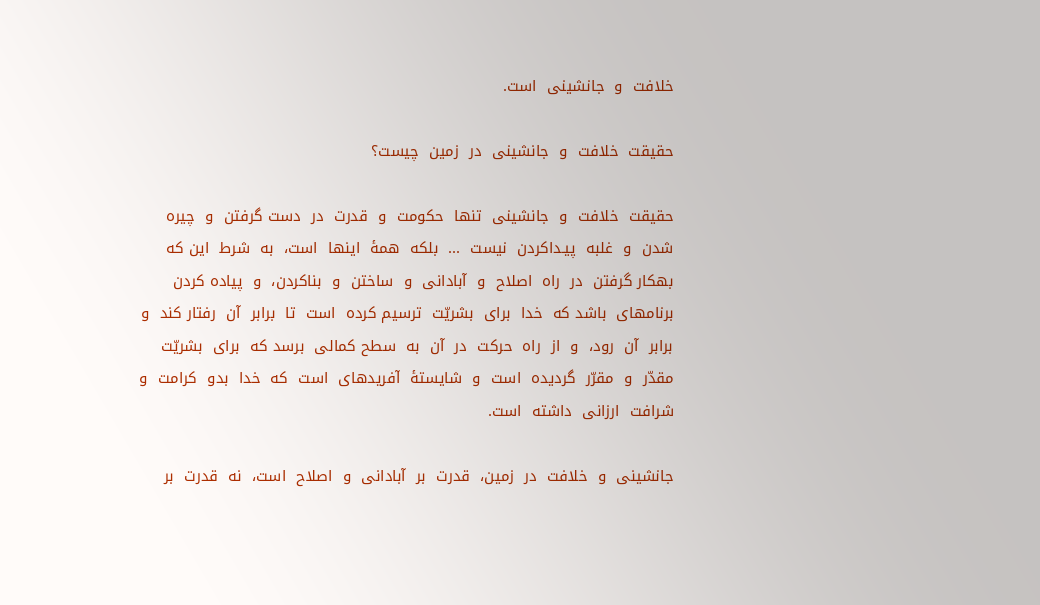خلافت  و  جانشینی  است‌.

حقیقت  خلافت  و  جانشینی  در  زمین  چیست؟

حقیقت  خلافت  و  جانشینی  تنها  حکومت  و  قدرت  در  دست گرفتن  و  چیره  شدن  و  غلبه  پیـداکردن  نیست  ...  بلکه  همۀ  اینها  است،  به  شرط  این که  بهکار گرفتن  در  راه  اصلاح  و  آبادانی  و  ساختن  و  بناکردن،  و  پیاده کردن  برنامهای  باشد که  خدا  برای  بشریّت  ترسیم کرده  است  تا  برابر  آن  رفتار کند  و  برابر  آن  رود،  و  از  راه  حرکت  در  آن  به  سطح کمالی  برسد که  برای  بشریّت  مقدّر  و  مقرّر  گردیده  است  و  شایستۀ  آفریدهای  است  که  خدا  بدو  کرامت  و  شرافت  ارزانی  داشته  است‌.

جانشینی  و  خلافت  در  زمین،  قدرت  بر  آبادانی  و  اصلاح  است،  نه  قدرت  بر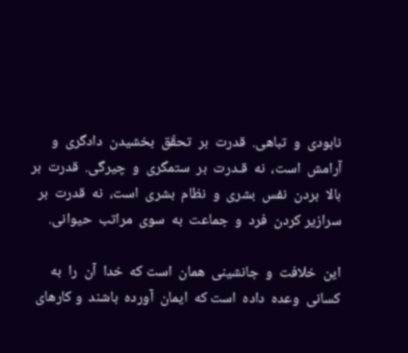نابودی  و  تباهی.  قدرت  بر  تحقّق  بخشیدن  دادگری  و  آرامش  است،  نه  قـدرت  بر  ستمگری  و  چیرگی.  قدرت  بر  بالا  بردن  نفس  بشری  و  نظام  بشری  است،  نه  قدرت  بر  سرازیر کردن  فرد  و  جماعت  به  سوی  مراتب  حیوانی‌.

این  خلافت  و  جانشینی  همان  است که  خدا  آن  را  به  کسانی  وعده  داده  است که  ایمان  آورده  باشند  و کارهای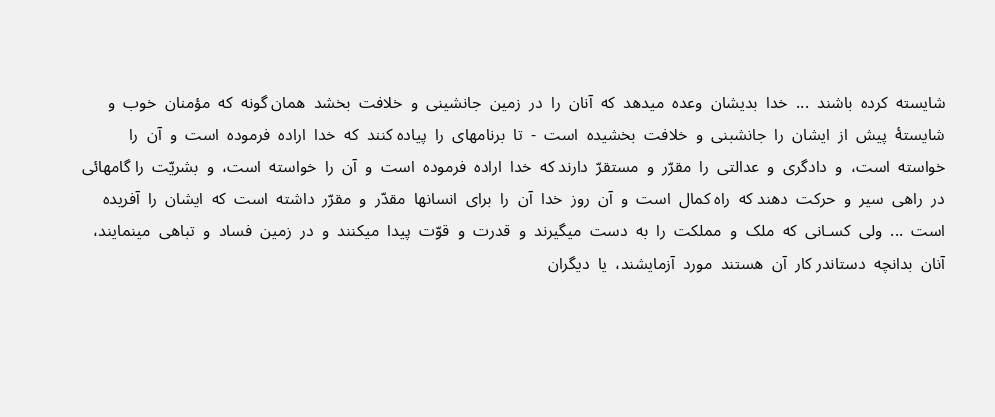شایسته  کرده  باشند  ...  خدا  بدیشان  وعده  میدهد  که  آنان  را  در  زمین  جانشینی  و  خلافت  بخشد  همان گونه  که  مؤمنان  خوب  و  شایستۀ  پیش  از  ایشان  را  جانشبنی  و  خلافت  بخشیده  است  -  تا  برنامهای  را  پیاده کنند  که  خدا  اراده  فرموده  است  و  آن  را  خواسته  است،  و  دادگری  و  عدالتی  را  مقرّر  و  مستقرّ  دارند که  خدا  اراده  فرموده  است  و  آن  را  خواسته  است،  و  بشریّت  را گامهائی  در  راهی  سیر  و  حرکت  دهند که  راه کمال  است  و  آن  روز  خدا  آن  را  برای  انسانها  مقدّر  و  مقرّر  داشته  است  که  ایشان  را  آفریده  است  ...  ولی  کسـانی  که  ملک  و  مملکت  را  به  دست  میگیرند  و  قدرت  و  قوّت  پیدا  میکنند  و  در  زمین  فساد  و  تباهی  مینمایند،  آنان  بدانچه  دستاندر کار  آن  هستند  مورد  آزمایشند،  یا  دیگران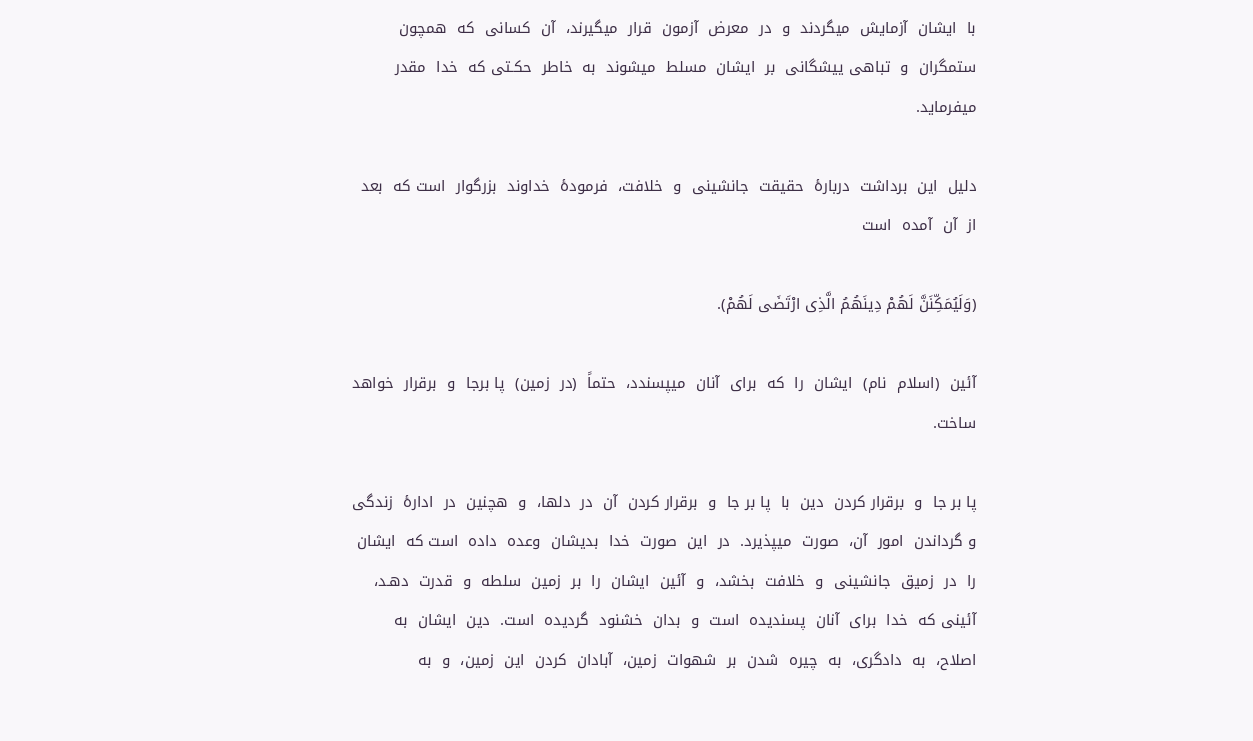با  ایشان  آزمایش  میگردند  و  در  معرض  آزمون  قرار  میگیرند،  آن  کسانی  که  همچون  ستمگران  و  تباهی ییشگانی  بر  ایشان  مسلط  میشوند  به  خاطر  حکـتی که  خدا  مقدر  میفرماید.

دلیل  این  برداشت  دربارۀ  حقیقت  جانشینی  و  خلافت،  فرمودۀ  خداوند  بزرگوار  است که  بعد  از  آن  آمده  است

(وَلَیُمَکِّنَنَّ لَهُمْ دِینَهُمُ الَّذِی ارْتَضَى لَهُمْ).

آئین  (اسلام  نام)  ایشان  را  که  برای  آنان  میپسندد،  حتماً  (در  زمین)  پا برجا  و  برقرار  خواهد  ساخت‌.

پا بر جا  و  برقرار کردن  دین  با  پا بر جا  و  برقرار کردن  آن  در  دلها،  و  هچنین  در  ادارۀ  زندگی  و گرداندن  امور  آن،  صورت  میپذیرد.  در  این  صورت  خدا  بدیشان  وعده  داده  است که  ایشان  را  در  زمیق  جانشینی  و  خلافت  بخشد،  و  آئین  ایشان  را  بر  زمین  سلطه  و  قدرت  دهـد،  آئینی که  خدا  برای  آنان  پسندیده  است  و  بدان  خشنود  گردیده  است.  دین  ایشان  به  اصلاح،  به  دادگری،  به  چیره  شدن  بر  شهوات  زمین،  آبادان  کردن  این  زمین،  و  به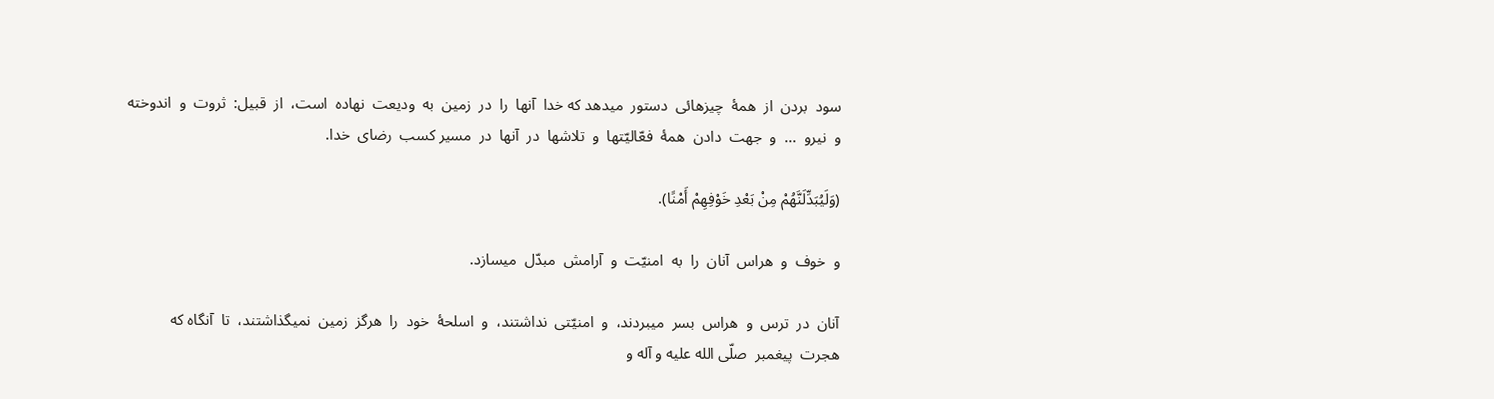سود  بردن  از  همۀ  چیزهائی  دستور  میدهد که خدا  آنها  را  در  زمین  به  ودیعت  نهاده  است،  از  قبیل:  ثروت  و  اندوخته  و  نیرو  ...  و  جهت  دادن  همۀ  فعّالیّتها  و  تلاشها  در  آنها  در  مسیر کسب  رضای  خدا.

(وَلَیُبَدِّلَنَّهُمْ مِنْ بَعْدِ خَوْفِهِمْ أَمْنًا).

و  خوف  و  هراس  آنان  را  به  امنیّت  و  آرامش  مبدّل  میسازد.

آنان  در  ترس  و  هراس  بسر  میبردند،  و  امنیّتی  نداشتند،  و  اسلحۀ  خود  را  هرگز  زمین  نمیگذاشتند،  تا  آنگاه که  هجرت  پیغمبر  صلّی الله علیه و آله و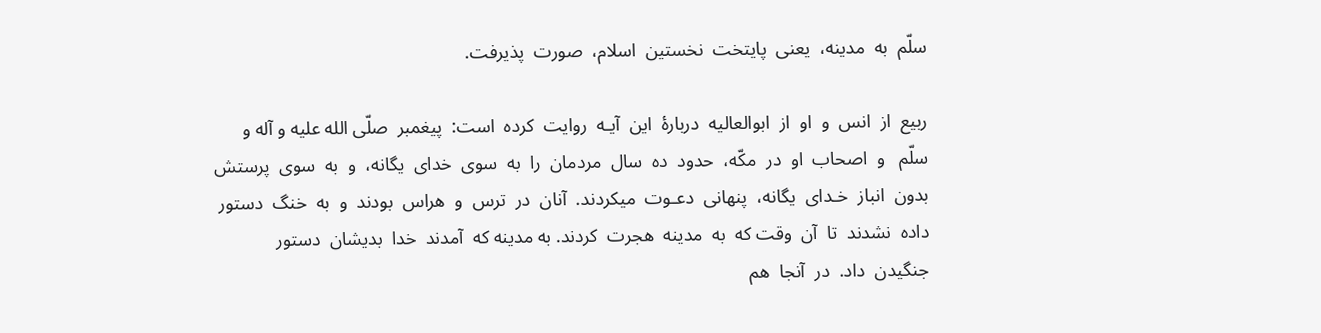سلّم  به  مدینه،  یعنی  پایتخت  نخستین  اسلام،  صورت  پذیرفت‌.

ربیع  از  انس  و  او  از  ابوالعالیه  دربارۀ  این  آیـه  روایت  کرده  است:  پیغمبر  صلّی الله علیه و آله و سلّم   و  اصحاب  او  در  مکّه،  حدود  ده  سال  مردمان  را  به  سوی  خدای  یگانه،  و  به  سوی  پرستش  بدون  انباز  خـدای  یگانه،  پنهانی  دعـوت  میکردند.  آنان  در  ترس  و  هراس  بودند  و  به  خنگ  دستور  داده  نشدند  تا  آن  وقت که  به  مدینه  هجرت  کردند. به مدینه که  آمدند  خدا  بدیشان  دستور  جنگیدن  داد.  در  آنجا  هم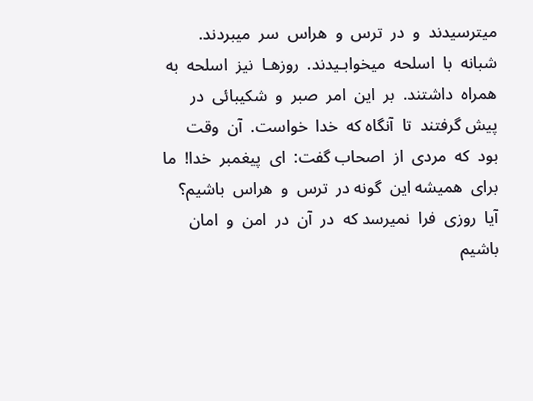میترسیدند  و  در  ترس  و  هراس  سر  میبردند.  شبانه  با  اسلحه  میخوابـیدند.  روزهـا  نیز  اسلحه  به  همراه  داشتند.  بر  این  امر  صبر  و  شکیبائی  در پیش گرفتند  تا  آنگاه که  خدا  خواست.  آن  وقت  بود  که  مردی  از  اصحاب گفت:  ای  پیغمبر  خدا!  ما  برای  همیشه این  گونه در  ترس  و  هراس  باشیم؟  آیا  روزی  فرا  نمیرسد که  در  آن  در  امن  و  امان  باشیم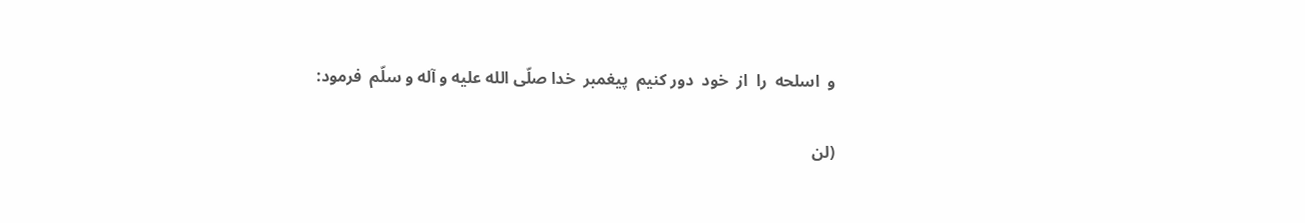و  اسلحه  را  از  خود  دور کنیم  پیغمبر  خدا صلّی الله علیه و آله و سلّم  فرمود:

(لن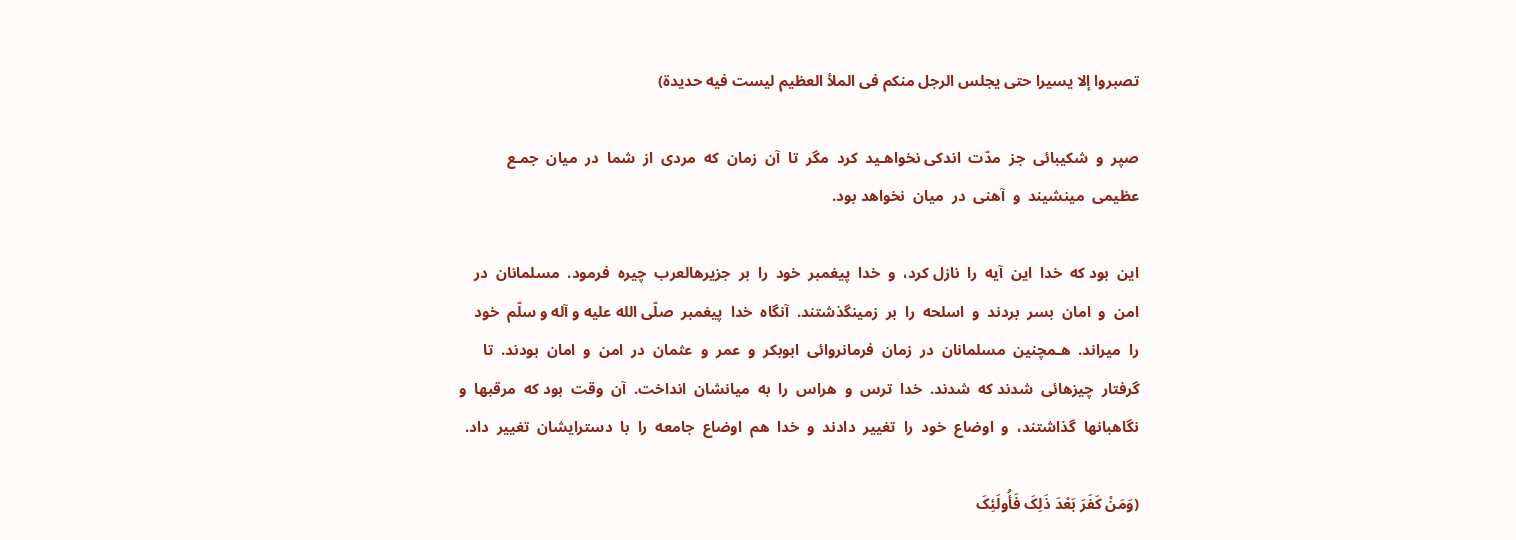تصبروا إلا یسیرا حتى یجلس الرجل منکم فی الملأ العظیم لیست فیه حدیدة)

صپر  و  شکیبائی  جز  مدّت  اندکی نخواهـید  کرد  مگر  تا  آن  زمان  که  مردی  از  شما  در  میان  جمـع  عظیمی  مینشیند  و  آهنی  در  میان  نخواهد بود.

این  بود که  خدا  این  آیه  را  نازل کرد،  و  خدا  پیغمبر  خود  را  بر  جزیرهالعرب  چیره  فرمود.  مسلمانان  در  امن  و  امان  بسر  بردند  و  اسلحه  را  بر  زمینگذشتند.  آنگاه  خدا  پیغمبر  صلّی الله علیه و آله و سلّم  خود  را  میراند.  هـمچنین  مسلمانان  در  زمان  فرمانروائی  ابوبکر  و  عمر  و  عثمان  در  امن  و  امان  بودند.  تا گرفتار  چیزهائی  شدند که  شدند.  خدا  ترس  و  هراس  را  به  میانشان  انداخت.  آن  وقت  بود که  مرقبها  و  نگاهبانها  گذاشتند،  و  اوضاع  خود  را  تغییر  دادند  و  خدا  هم  اوضاع  جامعه  را  با  دسترایشان  تغییر  داد.

(وَمَنْ کَفَرَ بَعْدَ ذَلِکَ فَأُولَئِکَ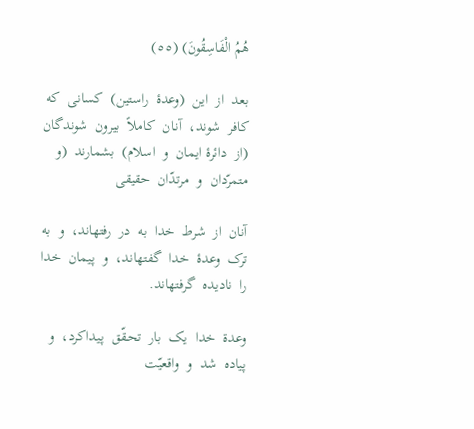هُمُ الْفَاسِقُونَ) (٥٥)

بعد  از  این  (وعدۀ  راستین)  کسانی  که  کافر  شوند،  آنـان  کاملاً  بیرون  شوندگان  (از  دائرۀ ایمان  و  اسلام)  بشمارند  (و  متمرّدان  و  مرتدّان  حقیقی

آنان  از  شرط  خدا  به  در  رفتهاند،  و  به  ترک  وعدۀ  خدا  گفتهاند،  و  پیمان  خدا  را  نادیده  گرفتهاند.

وعدة  خدا  یک  بار  تحـقّق  پیداکرد،  و  پیاده  شد  و  واقعیّت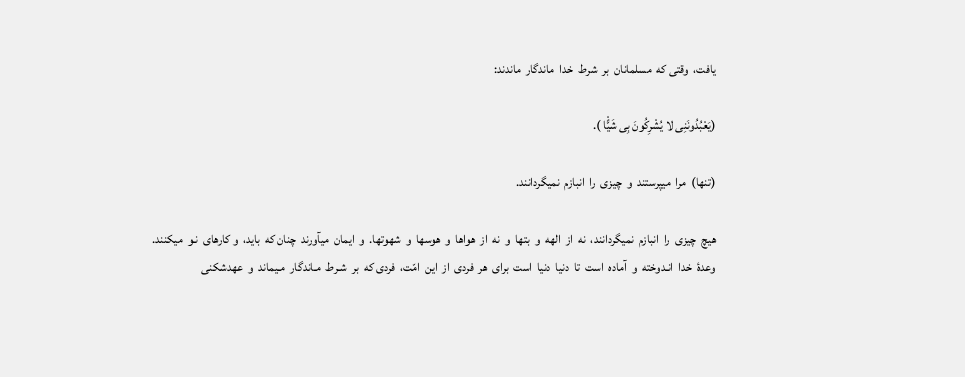یافت،  وقتی که  مسلمانان  بر  شرط  خدا  ماندگار  ماندند:

(یَعْبُدُونَنِی لا یُشْرِکُونَ بِی شَیًّْا ).

(تنها)  مرا  میپرستند  و  چیزی  را  انبازم  نمیگردانند.

هیچ  چیزی  را  انبازم  نمیگردانند،  نه  از  الهه  و  بتها  و  نه  از  هواها  و  هوسها  و  شهوتها.  و  ایمان  میآورند  چنان که  باید،  و کارهای  نـو  میکنند.  وعدۀ  خدا  انـدوخته  و  آماده  است  تا  دنیا  دنیا  است  برای  هر  فردی  از  این  امّت،  فردی که  بر  شـرط  مـاندگار  مـیماند  و  عهدشکنی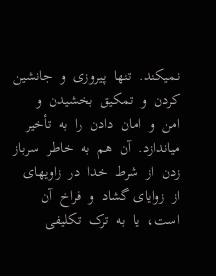نـمیکند.  تنها  پیروزی  و  جانشین کردن  و  تمکیق  بخشیدن  و  امن  و  امان  دادن  را  به  تأخیر  میاندازد.  آن  هم  به  خاطر  سرباز  زدن  از  شرط  خدا  در  زاویهای  از  زوایای گشاد  و  فراخ  آن  است،  یا  به  ترک  تکلیفی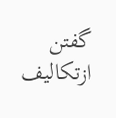گفتن  ازتکالیف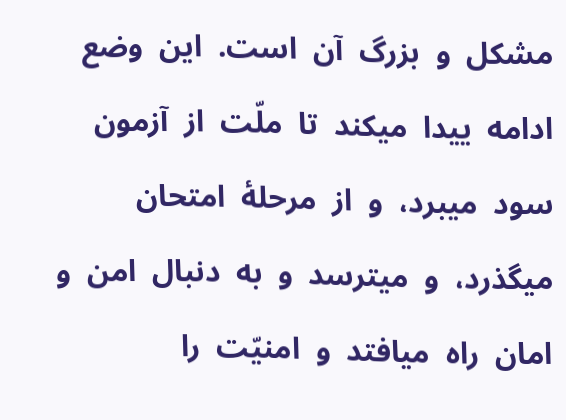مشکل  و  بزرگ  آن  است.  این  وضع  ادامه  ییدا  میکند  تا  ملّت  از  آزمون  سود  میبرد،  و  از  مرحلۀ  امتحان  میگذرد،  و  میترسد  و  به  دنبال  امن  و  امان  راه  میافتد  و  امنیّت  را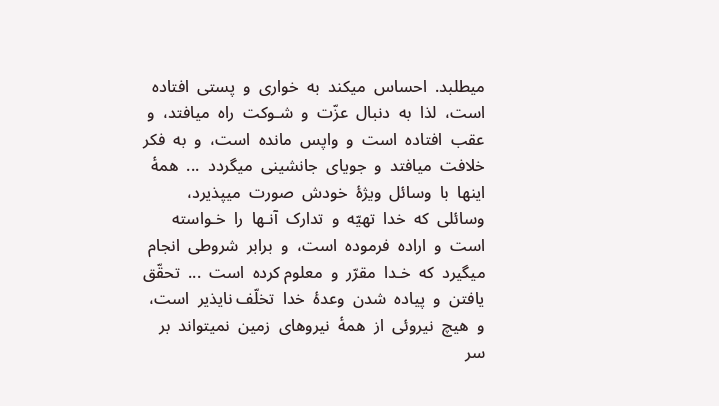میطلبد.  احساس  میکند  به  خواری  و  پستی  افتاده  است،  لذا  به  دنبال  عزّت  و  شـوکت  راه  میافتد،  و  عقب  افتاده  است  و  واپس  مانده  است،  و  به  فکر  خلافت  میافتد  و  جویای  جانشینی  میگردد  ...  همۀ  اینها  با  وسائل  ویژۀ  خودش  صورت  میپذیرد،  وسائلی  که  خدا  تهیّه  و  تدارک  آنـها  را  خـواسته  است  و  اراده  فرموده  است،  و  برابر  شروطی  انجام  میگیرد  که  خـدا  مقرّر  و  معلوم کرده  است  ...  تحقّق  یافتن  و  پیاده  شدن  وعدۀ  خدا  تخلّف نایذیر  است،  و  هیچ  نیروئی  از  همۀ  نیروهای  زمین  نمیتواند  بر  سر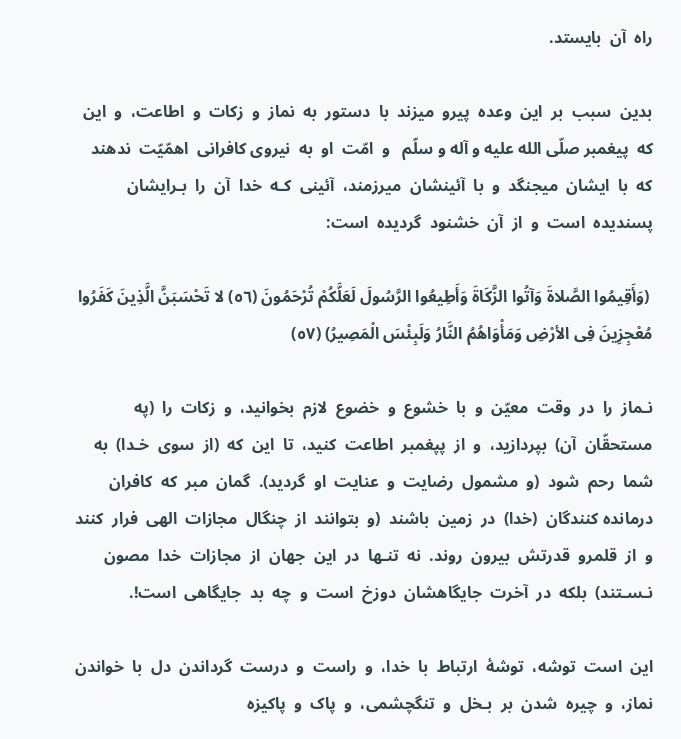راه  آن  بایستد.

بدین  سبب  بر  این  وعده  پیرو  میزند  با  دستور  به  نماز  و  زکات  و  اطاعت،  و  این که  پیغمبر صلّی الله علیه و آله و سلّم   و  امّت  او  به  نیروی کافرانی  اهمّیّت  ندهند  که  با  ایشان  میجنگد  و  با  آئینشان  میرزمند،  آئینی  کـه  خدا  آن  را  بـرایشان  پسندیده  است  و  از  آن  خشنود  گردیده  است‌:

 (وَأَقِیمُوا الصَّلاةَ وَآتُوا الزَّکَاةَ وَأَطِیعُوا الرَّسُولَ لَعَلَّکُمْ تُرْحَمُونَ (٥٦) لا تَحْسَبَنَّ الَّذِینَ کَفَرُوا مُعْجِزِینَ فِی الأرْضِ وَمَأْوَاهُمُ النَّارُ وَلَبِئْسَ الْمَصِیرُ) (٥٧)

نـماز  را  در  وقت  معیّن  و  با  خشوع  و  خضوع  لازم  بخوانید،  و  زکات  را  (په  مستحقّان  آن)  بپردازید،  و  از  پپغمبر  اطاعت  کنید،  تا  این  که  (از  سوی  خـدا)  به  شما  رحم  شود  (و  مشمول  رضایت  و  عنایت  او  گردید).  گمان  مبر  که  کافران  درمانده کنندگان  (خدا)  در  زمین  باشند  (و  بتوانند  از  چنگال  مجازات  الهی  فرار  کنند  و  از  قلمرو  قدرتش  بیرون  روند.  نه  تنـها  در  این  جهان  از  مجازات  خدا  مصون  نـسـتند)  بلکه  در  آخرت  جایگاهشان  دوزخ  است  و  چه  بد  جایگاهی  است‌!.

این  است  توشه،  توشۀ  ارتباط  با  خدا،  و  راست  و  درست  گرداندن  دل  با  خواندن  نماز،  و  چیره  شدن  بر  بـخل  و  تنگچشمی،  و  پاک  و  پاکیزه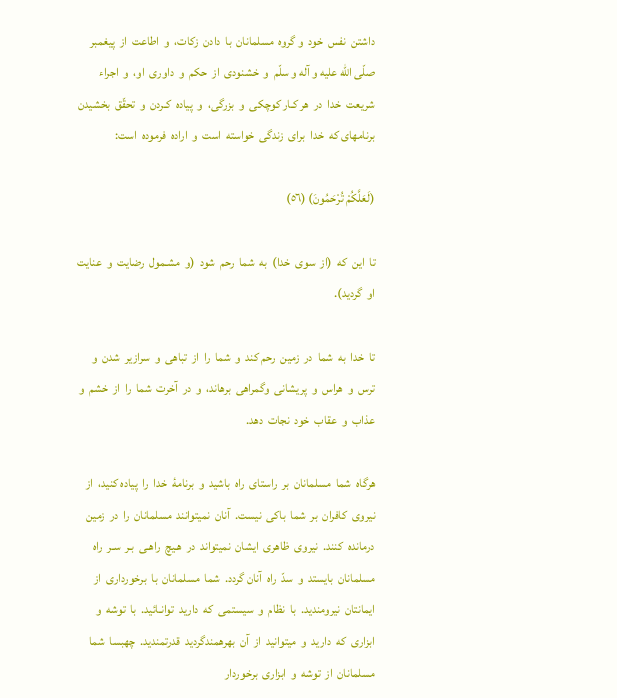داشتن  نفس  خود  و گروه  مسلمانان  با  دادن  زکات،  و  اطاعت  از  پیغمبر صلّی الله علیه و آله و سلّم  و  خشنودی  از  حکم  و  داوری  او،  و  اجراء  شریعت  خدا  در  هر کـار کوچکی  و  بزرگی،  و  پیاده  کـردن  و  تحقّق  بخشیدن  برنامهای که  خدا  برای  زندگی  خواسته  است  و  اراده  فرموده  است‌:

(لَعَلَّکُمْ تُرْحَمُونَ) (٥٦)

تا  این  که  (از  سوی  خدا)  به  شما  رحم  شود  (و  مشـمول  رضایت  و  عنایت  او  گردید).

تا  خدا  به  شما  در  زمین  رحم کند  و  شما  را  از  تباهی  و  سرازیر  شدن  و  ترس  و  هراس  و  پریشانی  وگمراهی  برهاند،  و  در  آخرت  شما  را  از  خشم  و  عذاب  و  عقاب  خود  نجات  دهد.

هرگاه  شما  مسلمانان  بر  راستای  راه  باشید  و  برنامۀ  خدا  را  پیاده کنید،  از  نیروی  کافران  بر  شما  باکی  نیست.  آنان  نمیتوانند  مسلمانان  را  در  زمین  درمانده  کنند.  نیروی  ظاهری  ایشان  نمیتواند  در  هـیچ  راهـی  بـر  سـر  راه  مسلمانان  بایستد  و  سدّ  راه  آنان گردد.  شما  مسلمانان  با  برخورداری  از  ایمانتان  نیرومندید.  با  نظام  و  سیستمی  که  دارید  توانـائید.  با  توشه  و  ابزاری  که  دارید  و  میتوانید  از  آن  بهرهمندگردید  قدرتمندید.  چهبسا  شما  مسلمانان  از  توشه  و  ابزاری  برخوردار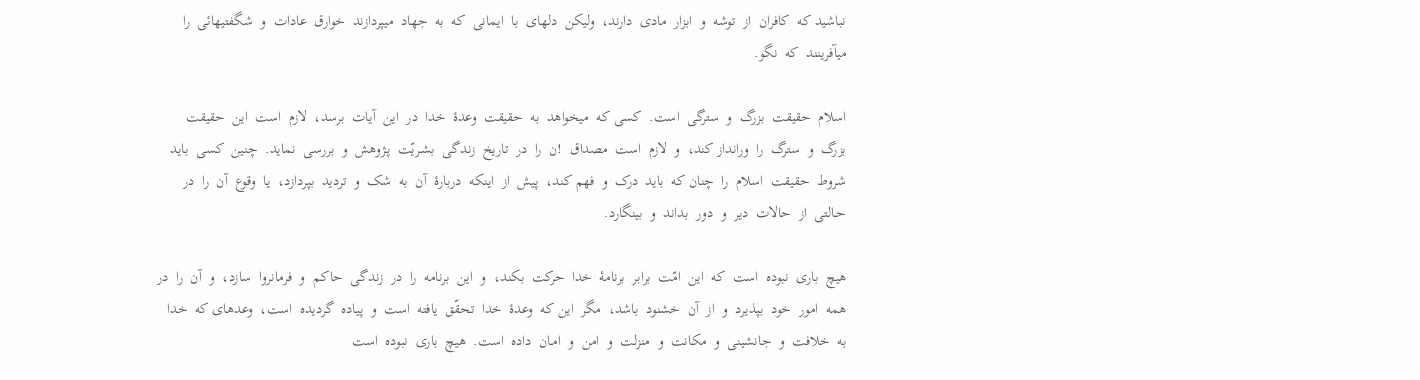نباشید که  کافران  از  توشه  و  ابزار  مادی  دارند،  ولیکن  دلهای  با  ایمانی  که  به  جهاد  میپردازند  خوارق  عادات  و  شگفتیهائی  را  میآفرینند  که  نگو.

اسلام  حقیقت  بزرگ  و  سترگی  است.  کسی که  میخواهد  به  حقیقت  وعدۀ  خدا  در  این  آیات  برسد،  لازم  است  این  حقیقت  بزرگ  و  سترگ  را  ورانداز کند،  و  لازم  است  مصداق  !ن  را  در  تاریخ  زندگی  بشـریّت  پـژوهش  و  بررسی  نماید.  چنین  کسی  باید  شروط  حقیقت  اسلام  را  چنان که  باید  درک  و  فهم کند،  پیش  از  اینکه  دربارۀ  آن  به  شک  و  تردید  بپردازد،  یا  وقوع  آن  را  در  حـالتی  از  حالات  دیر  و  دور  بداند  و  بینگارد.

هیچ  باری  نبوده  است  که  این  امّت  برابر  برنامۀ  خدا  حرکت  بکند،  و  این  برنامه  را  در  زندگی  حاکـم  و  فرمانروا  سازد،  و  آن  را  در  همه  امور  خود  بپذیرد  و  از  آن  خشنود  باشد،  مگر  این که  وعدۀ  خدا  تحقّق  یافته  است  و  پیاده  گردیده  است،  وعدهای که  خدا  به  خلافت  و  جانشینی  و  مکانت  و  منزلت  و  امن  و  امـان  داده  است.  هیچ  باری  نبوده  است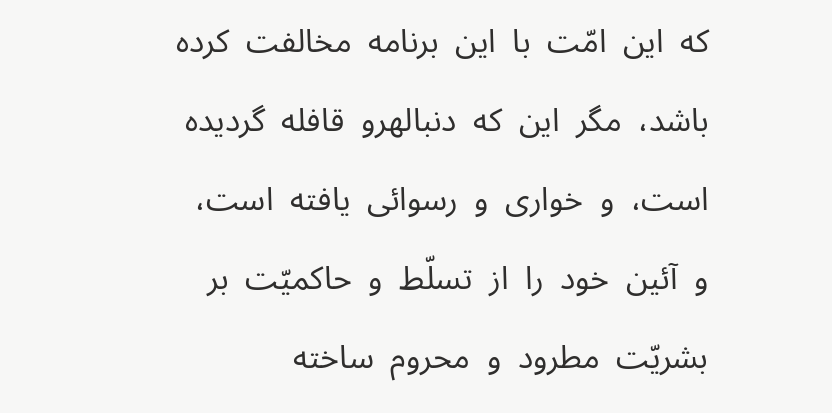که  این  امّت  با  این  برنامه  مخالفت  کرده  باشد،  مگر  این  که  دنبالهرو  قافله  گردیده  است،  و  خواری  و  رسوائی  یافته  است،  و  آئین  خود  را  از  تسلّط  و  حاکمیّت  بر  بشریّت  مطرود  و  محروم  ساخته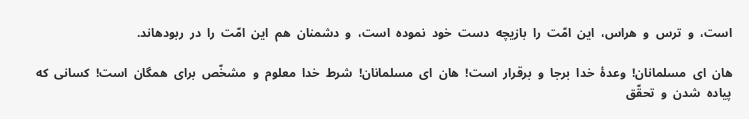است،  و  ترس  و  هراس،  این  امّت  را  بازیچه  دست  خود  نموده  است،  و  دشمنان  هم  این  امّت  را  در  ربودهاند.

هان  ای  مسلمانان!  وعدۀ  خدا  برجا  و  برقرار  است!  هان  ای  مسلمانان!  شرط  خدا  معلوم  و  مشخّص  برای  همگان  است!  کسانی  که  پیاده  شدن  و  تحقّق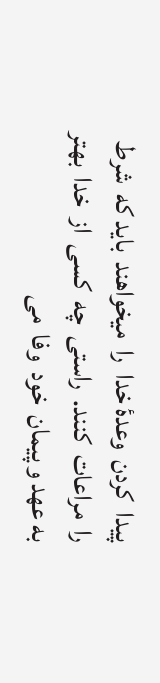پیدا  کردن  وعدۀ خدا  را  میخواهند  باید که  شرط  را  مراعات  کنند.  راستی  چه  کسی  از  خدا  بهتر  به عهد و پیمان  خود  وفا  می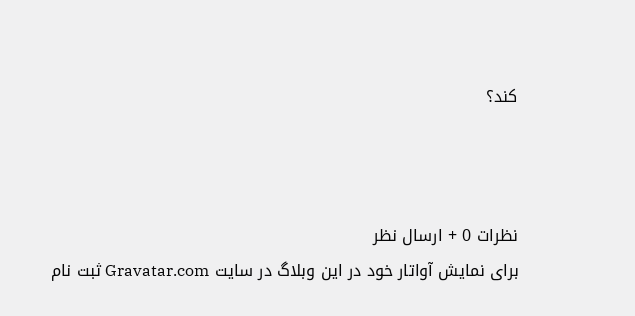کند؟



نظرات 0 + ارسال نظر
برای نمایش آواتار خود در این وبلاگ در سایت Gravatar.com ثبت نام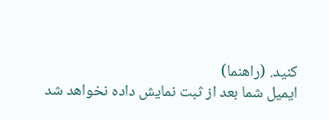کنید. (راهنما)
ایمیل شما بعد از ثبت نمایش داده نخواهد شد